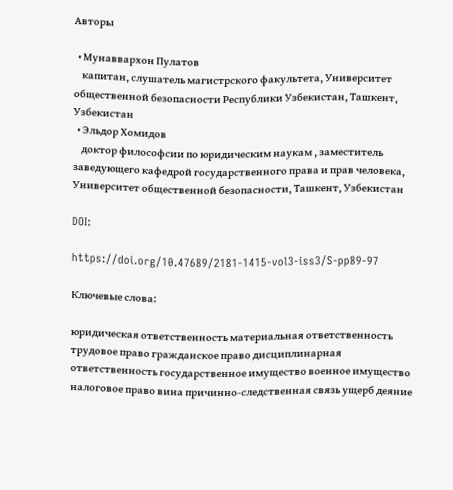Авторы

  • Мунаввархон Пулатов
    капитан, слушатель магистрского факультета, Университет общественной безопасности Республики Узбекистан, Ташкент, Узбекистан
  • Эльдор Хомидов
    доктор философсии по юридическим наукам , заместитель заведующего кафедрой государственного права и прав человека, Университет общественной безопасности, Ташкент, Узбекистан

DOI:

https://doi.org/10.47689/2181-1415-vol3-iss3/S-pp89-97

Ключевые слова:

юридическая ответственность материальная ответственность трудовое право гражданское право дисциплинарная ответственность государственное имущество военное имущество налоговое право вина причинно-следственная связь ущерб деяние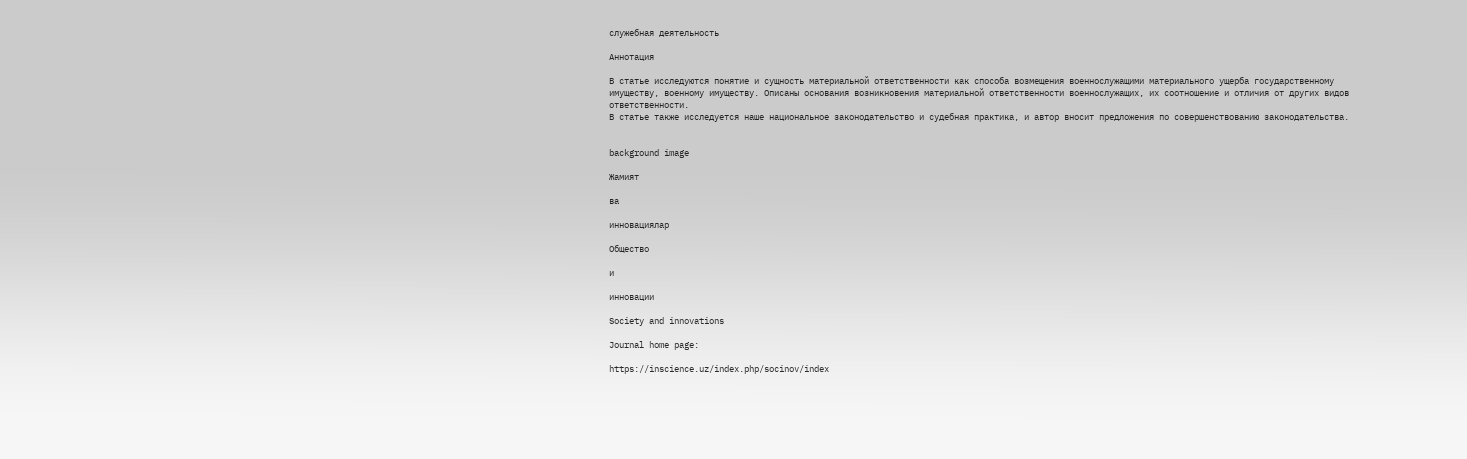служебная деятельность

Аннотация

В статье исследуются понятие и сущность материальной ответственности как способа возмещения военнослужащими материального ущерба государственному имуществу, военному имуществу. Описаны основания возникновения материальной ответственности военнослужащих, их соотношение и отличия от других видов ответственности.
В статье также исследуется наше национальное законодательство и судебная практика, и автор вносит предложения по совершенствованию законодательства.


background image

Жамият

ва

инновациялар

Общество

и

инновации

Society and innovations

Journal home page:

https://inscience.uz/index.php/socinov/index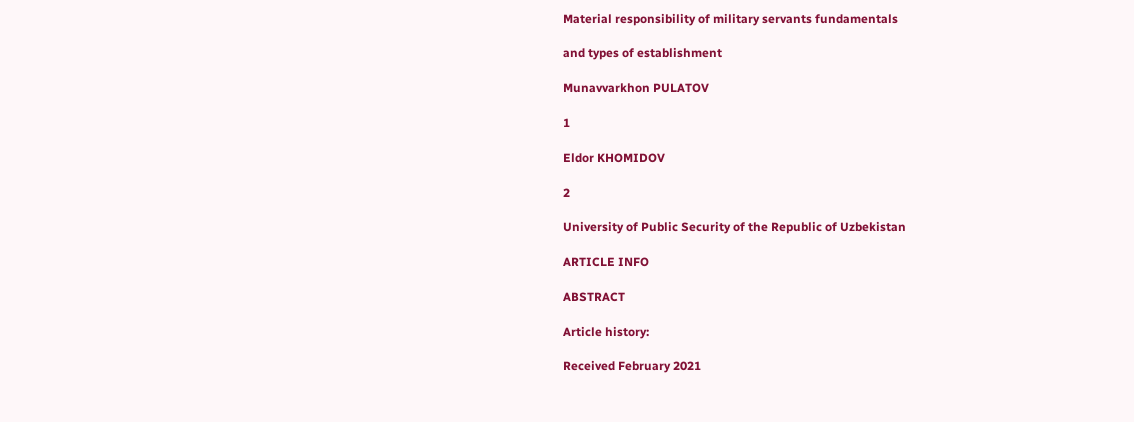Material responsibility of military servants fundamentals

and types of establishment

Munavvarkhon PULATOV

1

Eldor KHOMIDOV

2

University of Public Security of the Republic of Uzbekistan

ARTICLE INFO

ABSTRACT

Article history:

Received February 2021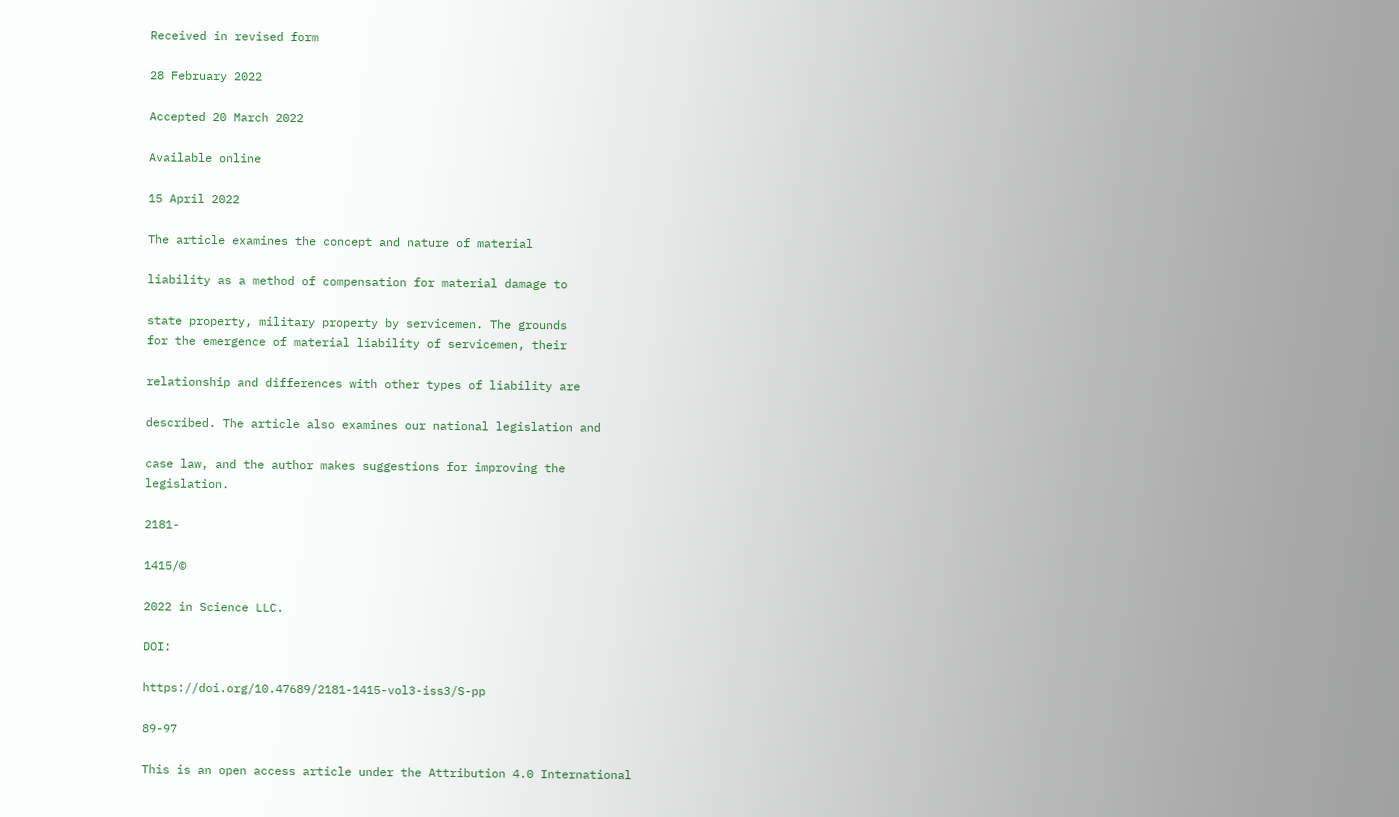Received in revised form

28 February 2022

Accepted 20 March 2022

Available online

15 April 2022

The article examines the concept and nature of material

liability as a method of compensation for material damage to

state property, military property by servicemen. The grounds
for the emergence of material liability of servicemen, their

relationship and differences with other types of liability are

described. The article also examines our national legislation and

case law, and the author makes suggestions for improving the
legislation.

2181-

1415/©

2022 in Science LLC.

DOI:

https://doi.org/10.47689/2181-1415-vol3-iss3/S-pp

89-97

This is an open access article under the Attribution 4.0 International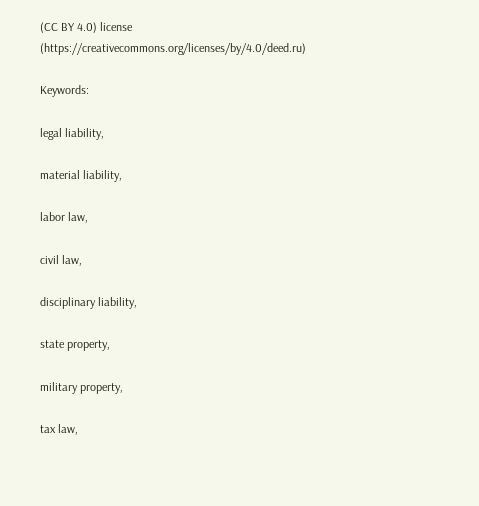(CC BY 4.0) license (https://creativecommons.org/licenses/by/4.0/deed.ru)

Keywords:

legal liability,

material liability,

labor law,

civil law,

disciplinary liability,

state property,

military property,

tax law,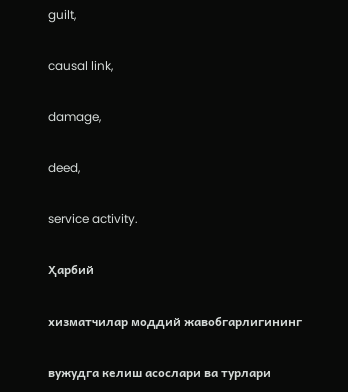guilt,

causal link,

damage,

deed,

service activity.

Ҳарбий

хизматчилар моддий жавобгарлигининг

вужудга келиш асослари ва турлари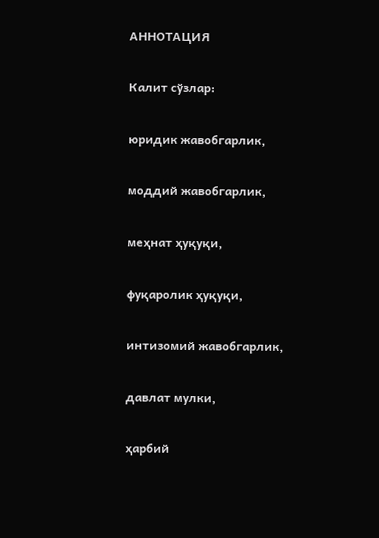АННОТАЦИЯ

Калит сўзлар:

юридик жавобгарлик,

моддий жавобгарлик,

меҳнат ҳуқуқи,

фуқаролик ҳуқуқи,

интизомий жавобгарлик,

давлат мулки,

ҳарбий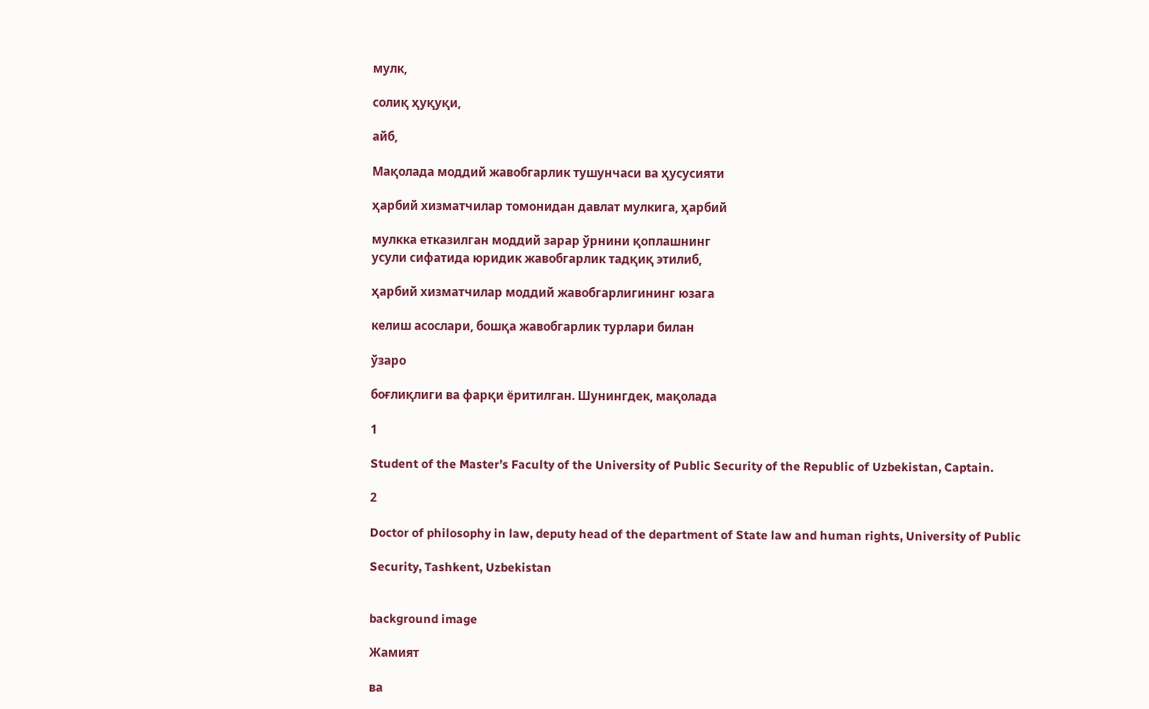мулк,

солиқ ҳуқуқи,

айб,

Мақолада моддий жавобгарлик тушунчаси ва ҳусусияти

ҳарбий хизматчилар томонидан давлат мулкига, ҳарбий

мулкка етказилган моддий зарар ўрнини қоплашнинг
усули сифатида юридик жавобгарлик тадқиқ этилиб,

ҳарбий хизматчилар моддий жавобгарлигининг юзага

келиш асослари, бошқа жавобгарлик турлари билан

ўзаро

боғлиқлиги ва фарқи ёритилган. Шунингдек, мақолада

1

Student of the Master’s Faculty of the University of Public Security of the Republic of Uzbekistan, Captain.

2

Doctor of philosophy in law, deputy head of the department of State law and human rights, University of Public

Security, Tashkent, Uzbekistan


background image

Жамият

ва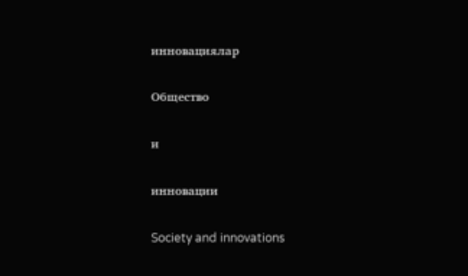инновациялар

Общество

и

инновации

Society and innovations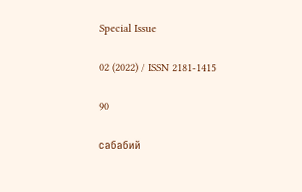Special Issue

02 (2022) / ISSN 2181-1415

90

сабабий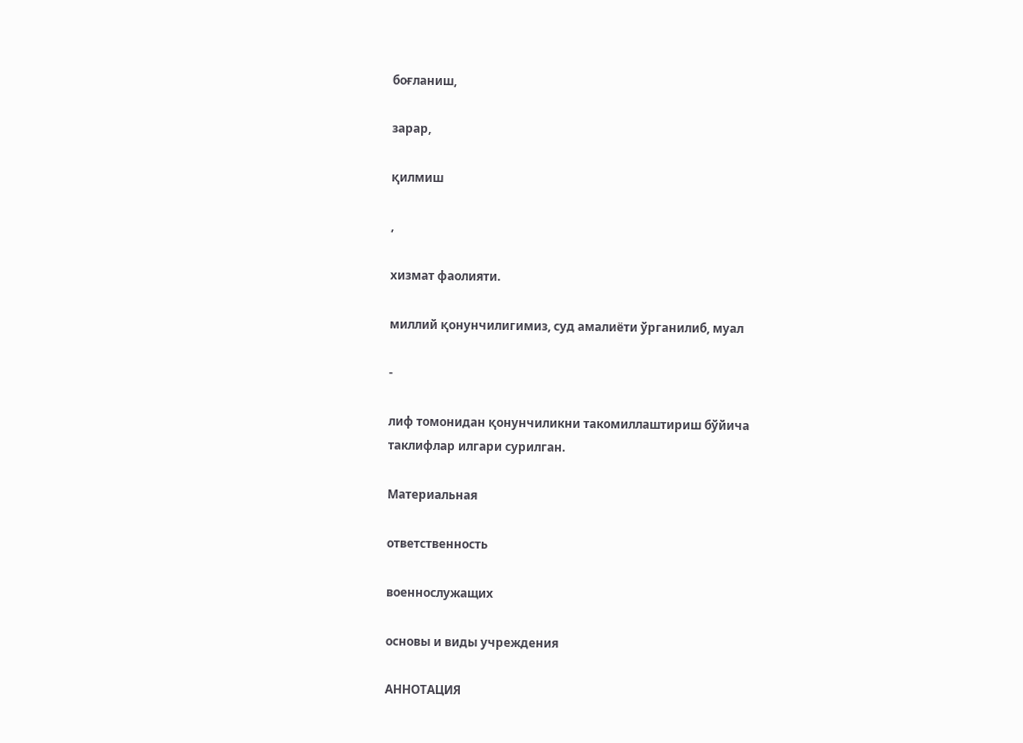боғланиш,

зарар,

қилмиш

,

хизмат фаолияти.

миллий қонунчилигимиз, суд амалиёти ўрганилиб, муал

-

лиф томонидан қонунчиликни такомиллаштириш бўйича
таклифлар илгари сурилган.

Материальная

ответственность

военнослужащих

основы и виды учреждения

АННОТАЦИЯ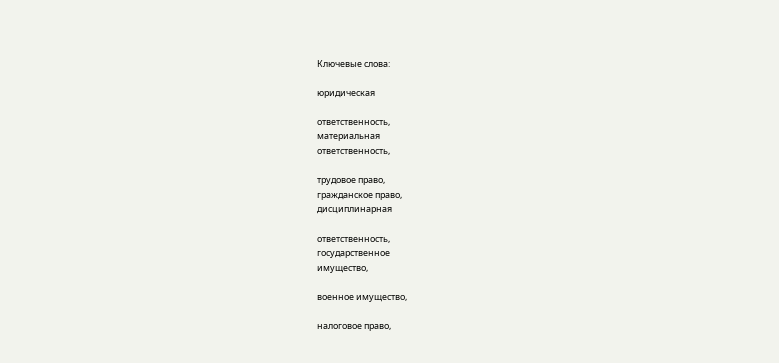Ключевые слова:

юридическая

ответственность,
материальная
ответственность,

трудовое право,
гражданское право,
дисциплинарная

ответственность,
государственное
имущество,

военное имущество,

налоговое право,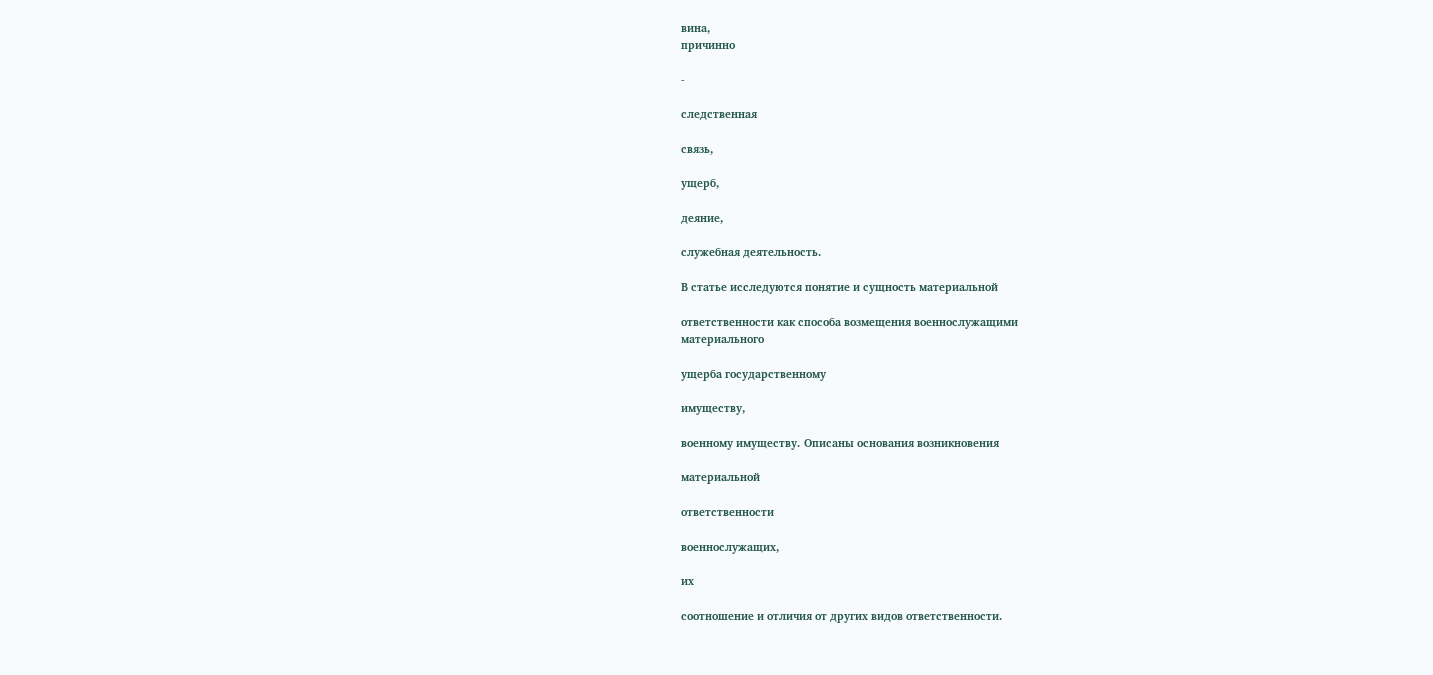вина,
причинно

-

следственная

связь,

ущерб,

деяние,

служебная деятельность.

В статье исследуются понятие и сущность материальной

ответственности как способа возмещения военнослужащими
материального

ущерба государственному

имуществу,

военному имуществу. Описаны основания возникновения

материальной

ответственности

военнослужащих,

их

соотношение и отличия от других видов ответственности.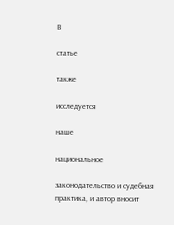В

статье

также

исследуется

наше

национальное

законодательство и судебная практика, и автор вносит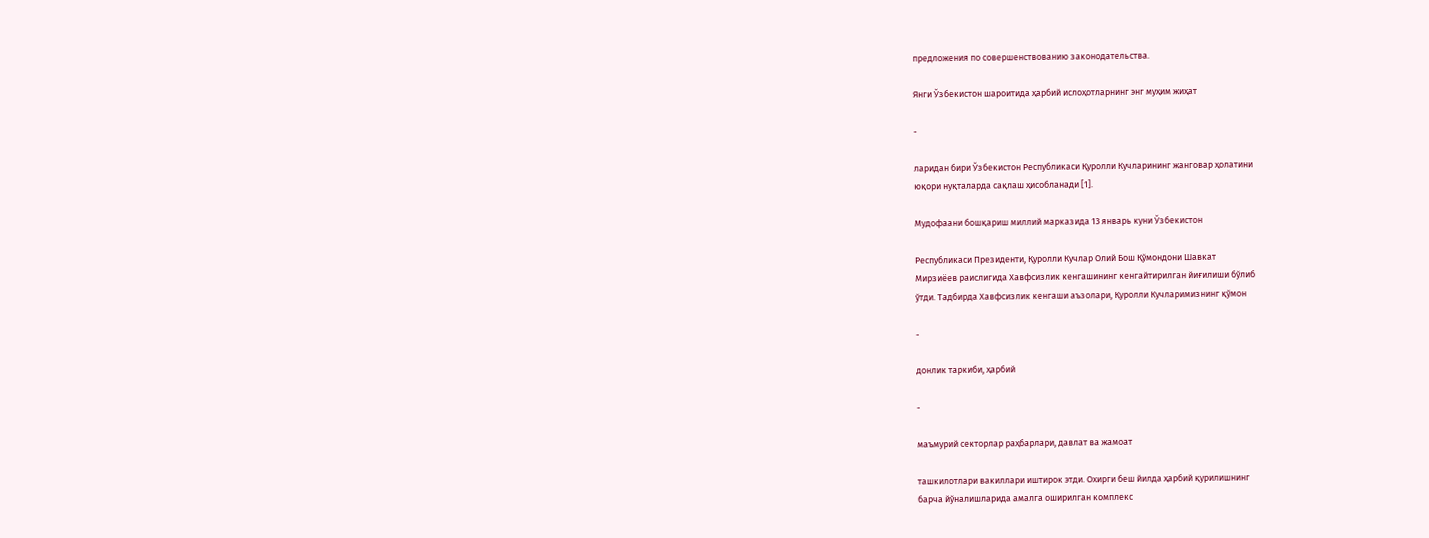предложения по совершенствованию законодательства.

Янги Ўзбекистон шароитида ҳарбий ислоҳотларнинг энг муҳим жиҳат

-

ларидан бири Ўзбекистон Республикаси Қуролли Кучларининг жанговар ҳолатини
юқори нуқталарда сақлаш ҳисобланади [1].

Мудофаани бошқариш миллий марказида 13 январь куни Ўзбекистон

Республикаси Президенти, Қуролли Кучлар Олий Бош Қўмондони Шавкат
Мирзиёев раислигида Хавфсизлик кенгашининг кенгайтирилган йиғилиши бўлиб
ўтди. Тадбирда Хавфсизлик кенгаши аъзолари, Қуролли Кучларимизнинг қўмон

-

донлик таркиби, ҳарбий

-

маъмурий секторлар раҳбарлари, давлат ва жамоат

ташкилотлари вакиллари иштирок этди. Охирги беш йилда ҳарбий қурилишнинг
барча йўналишларида амалга оширилган комплекс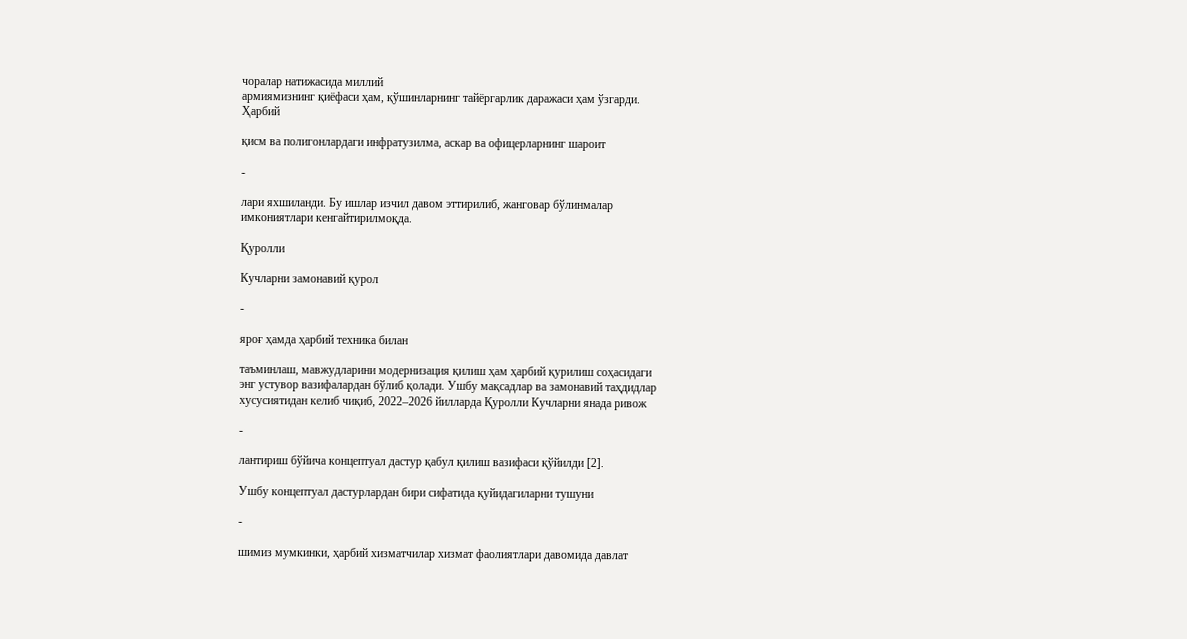чоралар натижасида миллий
армиямизнинг қиёфаси ҳам, қўшинларнинг тайёргарлик даражаси ҳам ўзгарди.
Ҳарбий

қисм ва полигонлардаги инфратузилма, аскар ва офицерларнинг шароит

-

лари яхшиланди. Бу ишлар изчил давом эттирилиб, жанговар бўлинмалар
имкониятлари кенгайтирилмоқда.

Қуролли

Кучларни замонавий қурол

-

яроғ ҳамда ҳарбий техника билан

таъминлаш, мавжудларини модернизация қилиш ҳам ҳарбий қурилиш соҳасидаги
энг устувор вазифалардан бўлиб қолади. Ушбу мақсадлар ва замонавий таҳдидлар
хусусиятидан келиб чиқиб, 2022–2026 йилларда Қуролли Кучларни янада ривож

-

лантириш бўйича концептуал дастур қабул қилиш вазифаси қўйилди [2].

Ушбу концептуал дастурлардан бири сифатида қуйидагиларни тушуни

-

шимиз мумкинки, ҳарбий хизматчилар хизмат фаолиятлари давомида давлат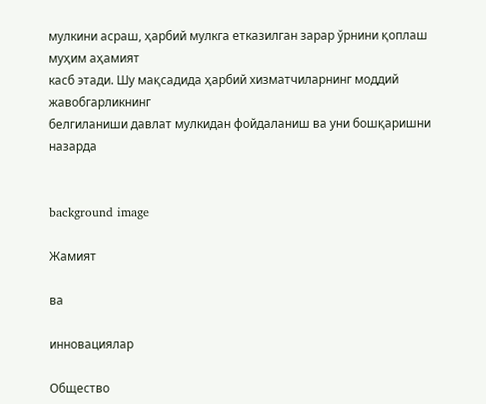мулкини асраш, ҳарбий мулкга етказилган зарар ўрнини қоплаш муҳим аҳамият
касб этади. Шу мақсадида ҳарбий хизматчиларнинг моддий жавобгарликнинг
белгиланиши давлат мулкидан фойдаланиш ва уни бошқаришни назарда


background image

Жамият

ва

инновациялар

Общество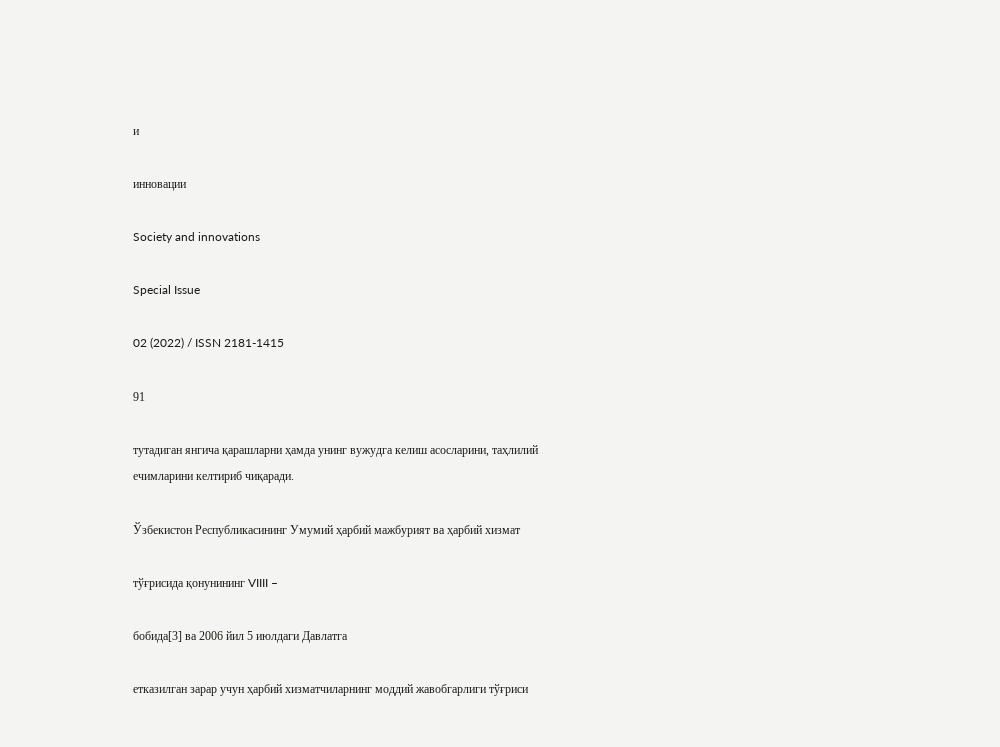и

инновации

Society and innovations

Special Issue

02 (2022) / ISSN 2181-1415

91

тутадиган янгича қарашларни ҳамда унинг вужудга келиш асосларини, таҳлилий
ечимларини келтириб чиқаради.

Ўзбекистон Республикасининг Умумий ҳарбий мажбурият ва ҳарбий хизмат

тўғрисида қонунининг VIIII –

бобида[3] ва 2006 йил 5 июлдаги Давлатга

етказилган зарар учун ҳарбий хизматчиларнинг моддий жавобгарлиги тўғриси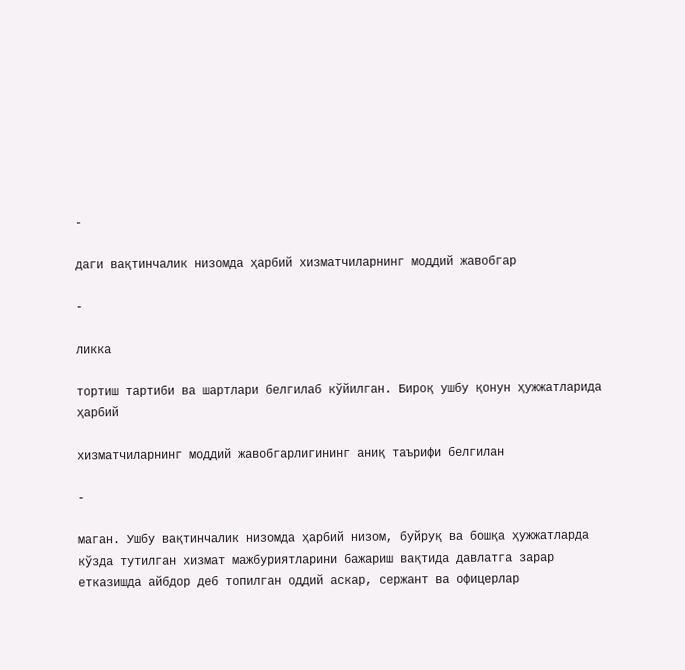-

даги вақтинчалик низомда ҳарбий хизматчиларнинг моддий жавобгар

-

ликка

тортиш тартиби ва шартлари белгилаб кўйилган. Бироқ ушбу қонун ҳужжатларида
ҳарбий

хизматчиларнинг моддий жавобгарлигининг аниқ таърифи белгилан

-

маган. Ушбу вақтинчалик низомда ҳарбий низом, буйруқ ва бошқа ҳужжатларда
кўзда тутилган хизмат мажбуриятларини бажариш вақтида давлатга зарар
етказишда айбдор деб топилган оддий аскар, сержант ва офицерлар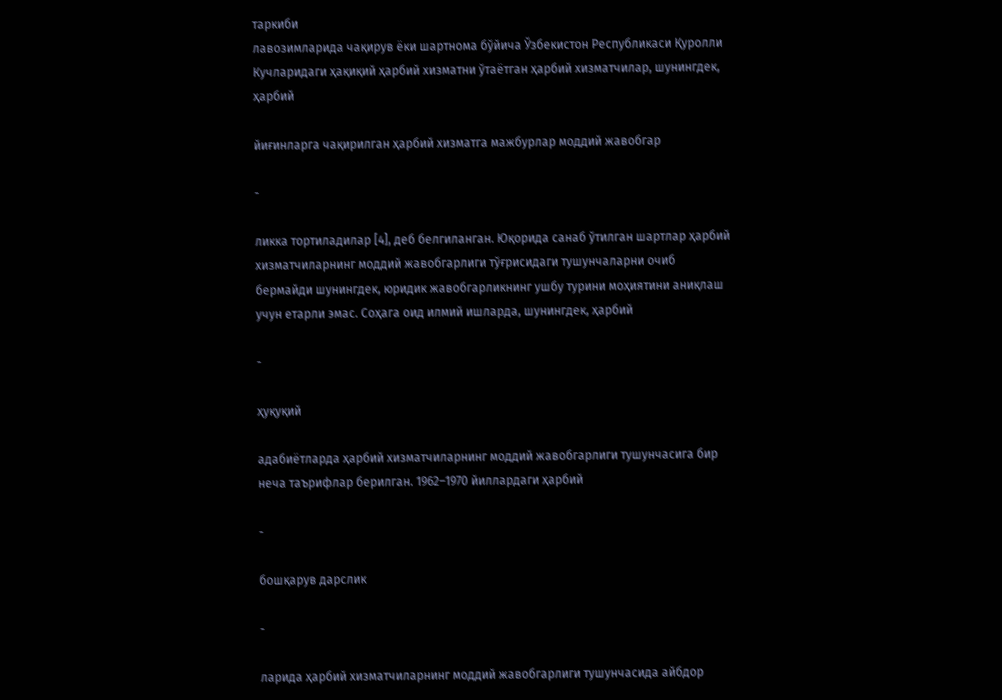таркиби
лавозимларида чақирув ёки шартнома бўйича Ўзбекистон Республикаси Қуролли
Кучларидаги ҳақиқий ҳарбий хизматни ўтаётган ҳарбий хизматчилар, шунингдек,
ҳарбий

йиғинларга чақирилган ҳарбий хизматга мажбурлар моддий жавобгар

-

ликка тортиладилар [4], деб белгиланган. Юқорида санаб ўтилган шартлар ҳарбий
хизматчиларнинг моддий жавобгарлиги тўғрисидаги тушунчаларни очиб
бермайди шунингдек, юридик жавобгарликнинг ушбу турини моҳиятини аниқлаш
учун етарли эмас. Соҳага оид илмий ишларда, шунингдек, ҳарбий

-

ҳуқуқий

адабиётларда ҳарбий хизматчиларнинг моддий жавобгарлиги тушунчасига бир
неча таърифлар берилган. 1962–1970 йиллардаги ҳарбий

-

бошқарув дарслик

-

ларида ҳарбий хизматчиларнинг моддий жавобгарлиги тушунчасида айбдор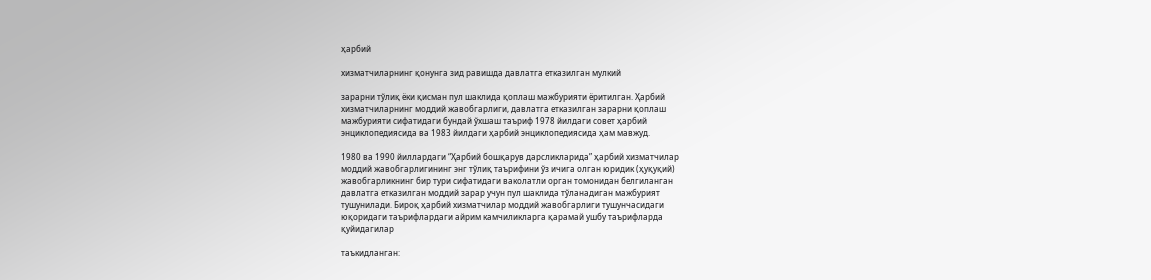ҳарбий

хизматчиларнинг қонунга зид равишда давлатга етказилган мулкий

зарарни тўлиқ ёки қисман пул шаклида қоплаш мажбурияти ёритилган. Ҳарбий
хизматчиларнинг моддий жавобгарлиги, давлатга етказилган зарарни қоплаш
мажбурияти сифатидаги бундай ўхшаш таъриф 1978 йилдаги совет ҳарбий
энциклопедиясида ва 1983 йилдаги ҳарбий энциклопедиясида ҳам мавжуд.

1980 ва 1990 йиллардаги “Ҳарбий бошқарув дарсликларида” ҳарбий хизматчилар
моддий жавобгарлигининг энг тўлиқ таърифини ўз ичига олган юридик (ҳуқуқий)
жавобгарликнинг бир тури сифатидаги ваколатли орган томонидан белгиланган
давлатга етказилган моддий зарар учун пул шаклида тўланадиган мажбурият
тушунилади. Бироқ ҳарбий хизматчилар моддий жавобгарлиги тушунчасидаги
юқоридаги таърифлардаги айрим камчиликларга қарамай ушбу таърифларда
қуйидагилар

таъкидланган: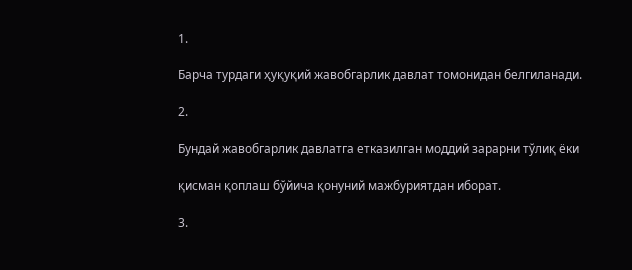1.

Барча турдаги ҳуқуқий жавобгарлик давлат томонидан белгиланади.

2.

Бундай жавобгарлик давлатга етказилган моддий зарарни тўлиқ ёки

қисман қоплаш бўйича қонуний мажбуриятдан иборат.

3.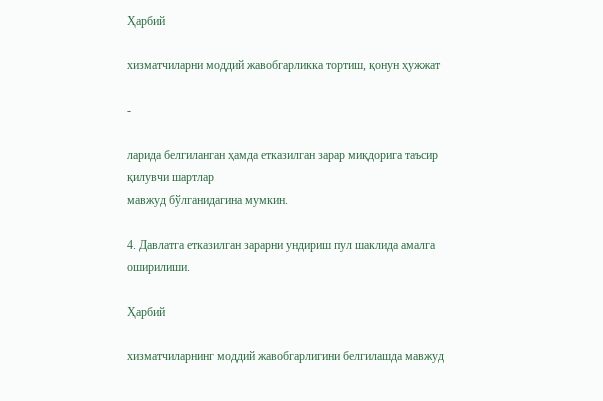Ҳарбий

хизматчиларни моддий жавобгарликка тортиш, қонун ҳужжат

-

ларида белгиланган ҳамда етказилган зарар миқдорига таъсир қилувчи шартлар
мавжуд бўлганидагина мумкин.

4. Давлатга етказилган зарарни ундириш пул шаклида амалга оширилиши.

Ҳарбий

хизматчиларнинг моддий жавобгарлигини белгилашда мавжуд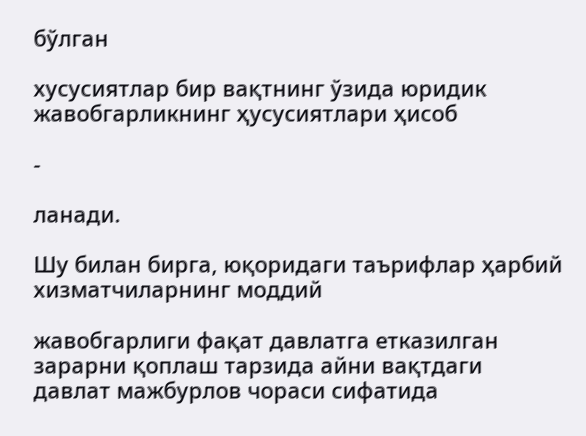бўлган

хусусиятлар бир вақтнинг ўзида юридик жавобгарликнинг ҳусусиятлари ҳисоб

-

ланади.

Шу билан бирга, юқоридаги таърифлар ҳарбий хизматчиларнинг моддий

жавобгарлиги фақат давлатга етказилган зарарни қоплаш тарзида айни вақтдаги
давлат мажбурлов чораси сифатида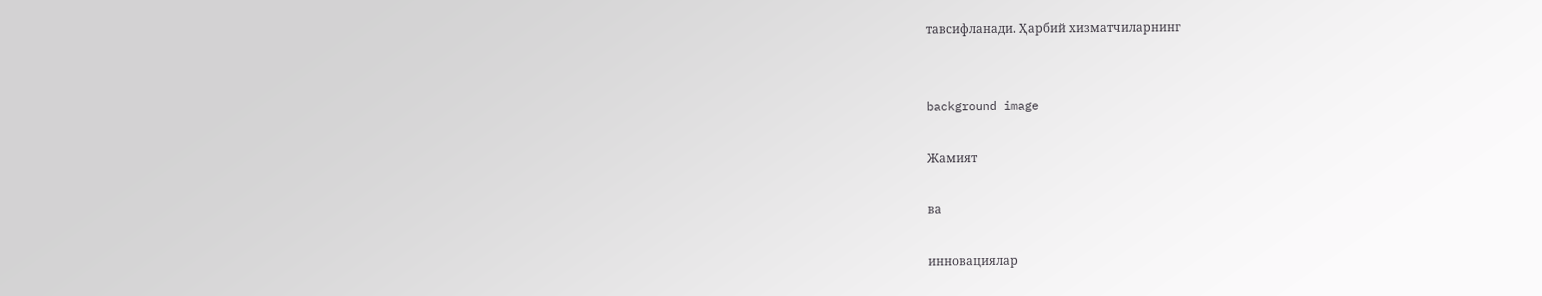тавсифланади. Ҳарбий хизматчиларнинг


background image

Жамият

ва

инновациялар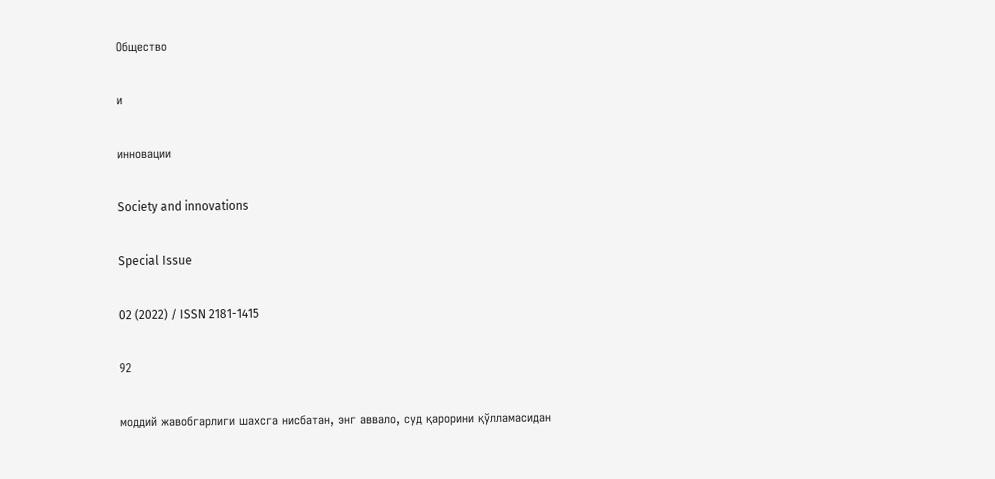Общество

и

инновации

Society and innovations

Special Issue

02 (2022) / ISSN 2181-1415

92

моддий жавобгарлиги шахсга нисбатан, энг аввало, суд қарорини қўлламасидан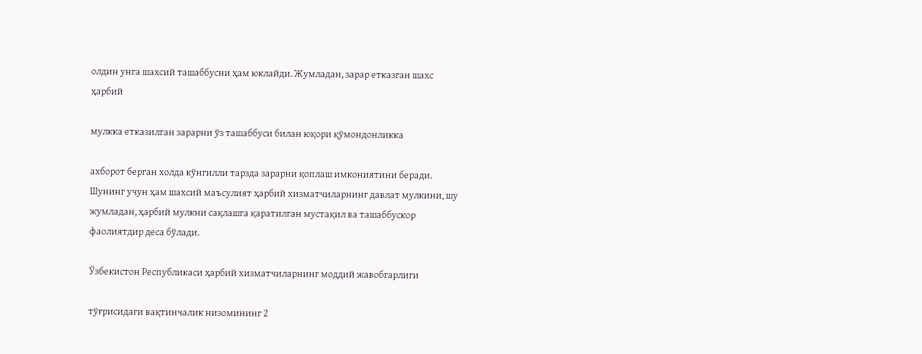олдин унга шахсий ташаббусни ҳам юклайди. Жумладан, зарар етказган шахс
ҳарбий

мулкка етказилган зарарни ўз ташаббуси билан юқори қўмондонликка

ахборот берган холда кўнгилли тарзда зарарни қоплаш имкониятини беради.
Шунинг учун ҳам шахсий маъсулият ҳарбий хизматчиларнинг давлат мулкини, шу
жумладан, ҳарбий мулкни сақлашга қаратилган мустақил ва ташаббускор
фаолиятдир деса бўлади.

Ўзбекистон Республикаси ҳарбий хизматчиларнинг моддий жавобгарлиги

тўғрисидаги вақтинчалик низомининг 2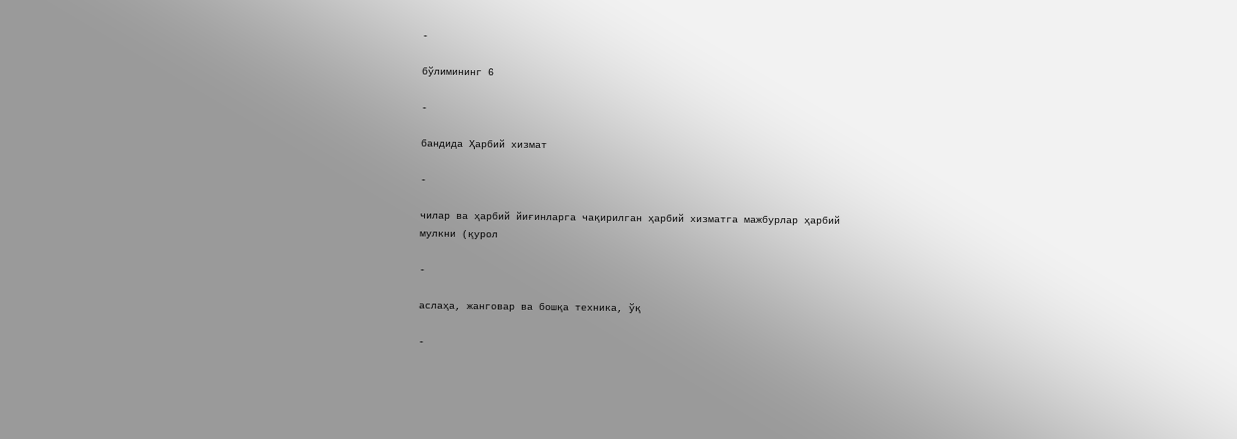-

бўлимининг 6

-

бандида Ҳарбий хизмат

-

чилар ва ҳарбий йиғинларга чақирилган ҳарбий хизматга мажбурлар ҳарбий
мулкни (қурол

-

аслаҳа, жанговар ва бошқа техника, ўқ

-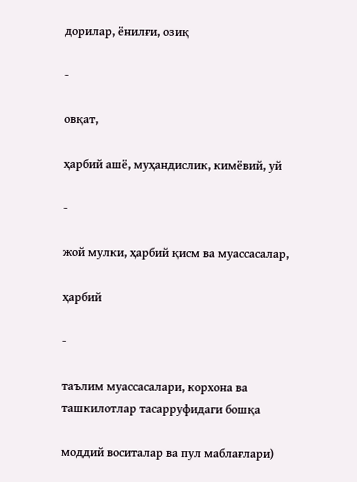дорилар, ёнилғи, озиқ

-

овқат,

ҳарбий ашё, муҳандислик, кимёвий, уй

-

жой мулки, ҳарбий қисм ва муассасалар,

ҳарбий

-

таълим муассасалари, корхона ва ташкилотлар тасарруфидаги бошқа

моддий воситалар ва пул маблағлари)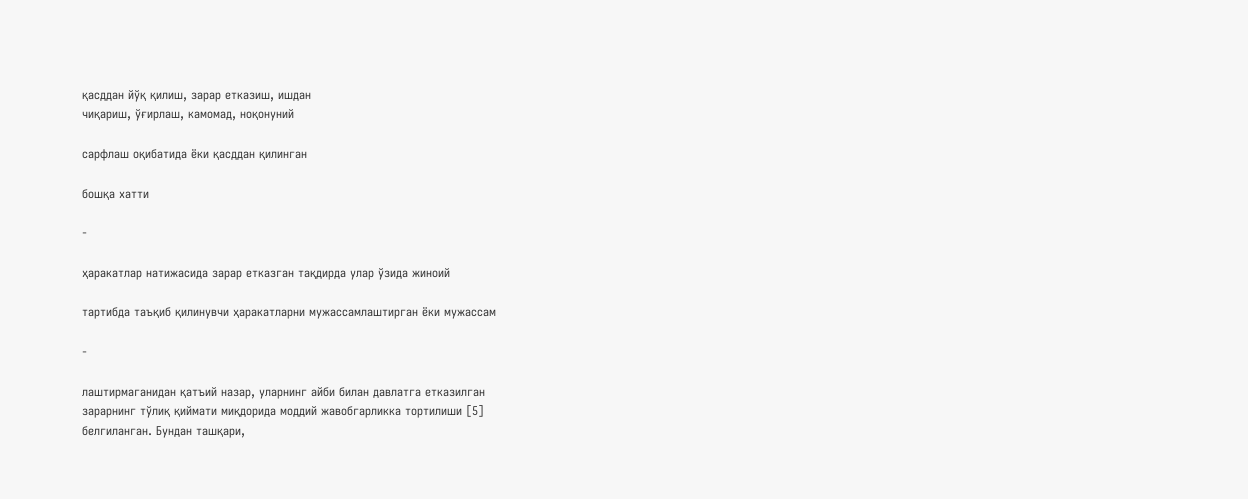қасддан йўқ қилиш, зарар етказиш, ишдан
чиқариш, ўғирлаш, камомад, ноқонуний

сарфлаш оқибатида ёки қасддан қилинган

бошқа хатти

-

ҳаракатлар натижасида зарар етказган тақдирда улар ўзида жиноий

тартибда таъқиб қилинувчи ҳаракатларни мужассамлаштирган ёки мужассам

-

лаштирмаганидан қатъий назар, уларнинг айби билан давлатга етказилган
зарарнинг тўлиқ қиймати миқдорида моддий жавобгарликка тортилиши [5]
белгиланган. Бундан ташқари,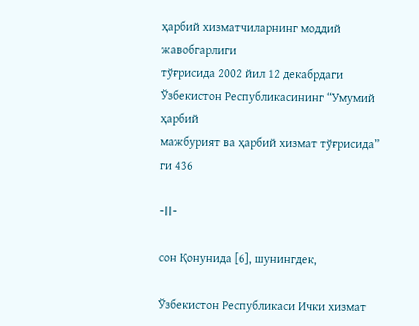ҳарбий хизматчиларнинг моддий жавобгарлиги
тўғрисида 2002 йил 12 декабрдаги Ўзбекистон Республикасининг “Умумий ҳарбий
мажбурият ва ҳарбий хизмат тўғрисида” ги 436

-II-

сон Қонунида [6], шунингдек,

Ўзбекистон Республикаси Ички хизмат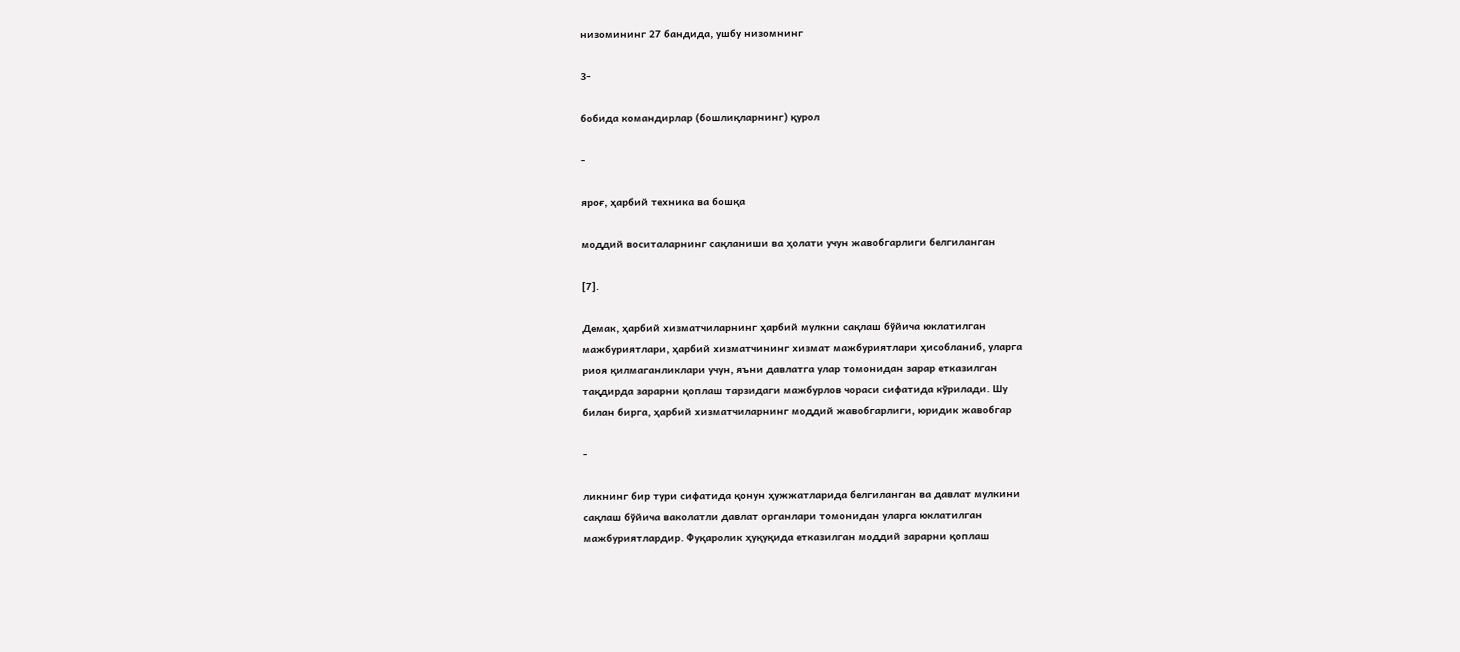низомининг 27 бандида, ушбу низомнинг

3-

бобида командирлар (бошлиқларнинг) қурол

-

яроғ, ҳарбий техника ва бошқа

моддий воситаларнинг сақланиши ва ҳолати учун жавобгарлиги белгиланган

[7].

Демак, ҳарбий хизматчиларнинг ҳарбий мулкни сақлаш бўйича юклатилган
мажбуриятлари, ҳарбий хизматчининг хизмат мажбуриятлари ҳисобланиб, уларга
риоя қилмаганликлари учун, яъни давлатга улар томонидан зарар етказилган
тақдирда зарарни қоплаш тарзидаги мажбурлов чораси сифатида кўрилади. Шу
билан бирга, ҳарбий хизматчиларнинг моддий жавобгарлиги, юридик жавобгар

-

ликнинг бир тури сифатида қонун ҳужжатларида белгиланган ва давлат мулкини
сақлаш бўйича ваколатли давлат органлари томонидан уларга юклатилган
мажбуриятлардир. Фуқаролик ҳуқуқида етказилган моддий зарарни қоплаш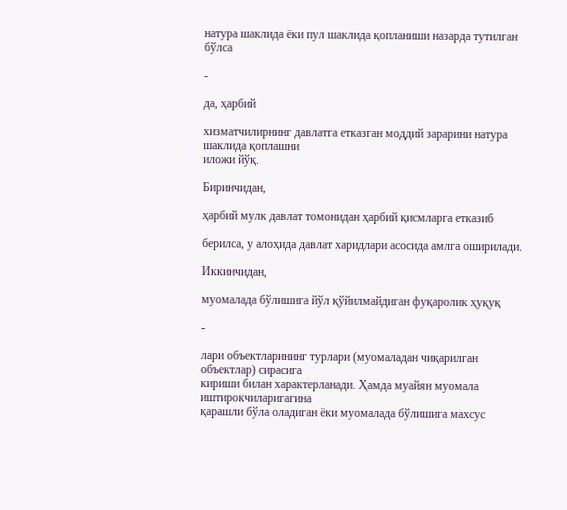натура шаклида ёки пул шаклида қопланиши назарда тутилган бўлса

-

да, ҳарбий

хизматчилирнинг давлатга етказган моддий зарарини натура шаклида қоплашни
иложи йўқ.

Биринчидан,

ҳарбий мулк давлат томонидан ҳарбий қисмларга етказиб

берилса, у алоҳида давлат харидлари асосида амлга оширилади.

Иккинчидан,

муомалада бўлишига йўл қўйилмайдиган фуқаролик ҳуқуқ

-

лари объектларининг турлари (муомаладан чиқарилган объектлар) сирасига
кириши билан характерланади. Ҳамда муайян муомала иштирокчиларигагина
қарашли бўла оладиган ёки муомалада бўлишига махсус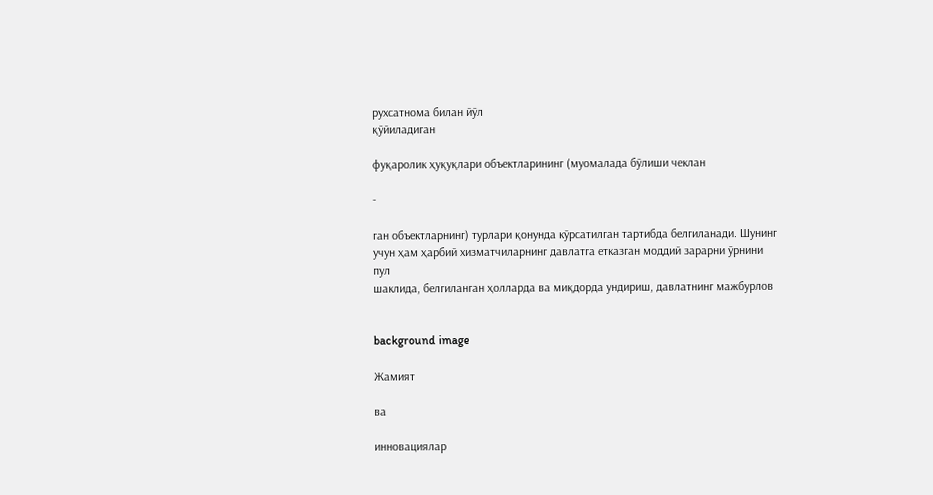рухсатнома билан йўл
қўйиладиган

фуқаролик ҳуқуқлари объектларининг (муомалада бўлиши чеклан

-

ган объектларнинг) турлари қонунда кўрсатилган тартибда белгиланади. Шунинг
учун ҳам ҳарбий хизматчиларнинг давлатга етказган моддий зарарни ўрнини пул
шаклида, белгиланган ҳолларда ва миқдорда ундириш, давлатнинг мажбурлов


background image

Жамият

ва

инновациялар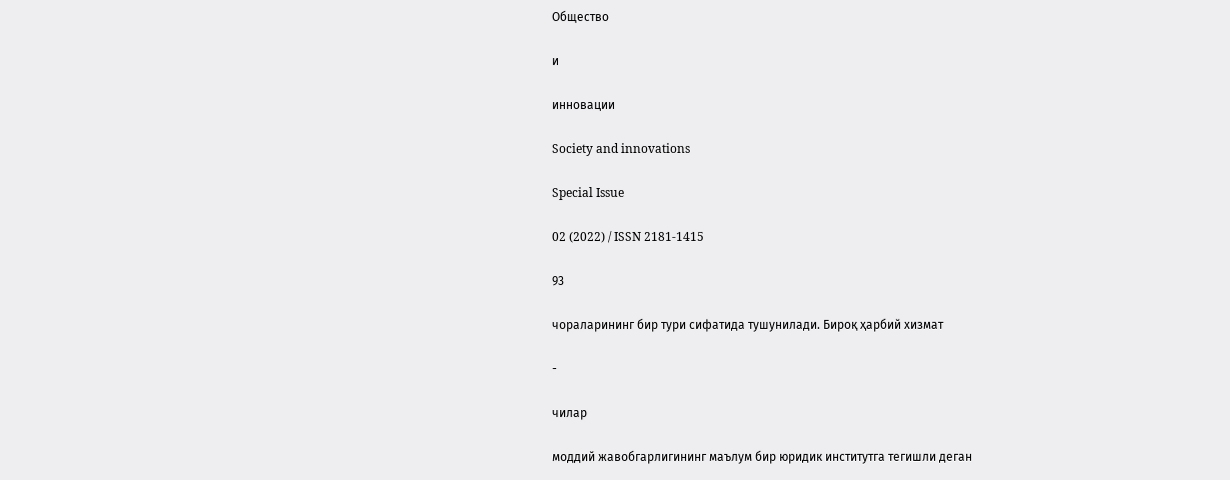Общество

и

инновации

Society and innovations

Special Issue

02 (2022) / ISSN 2181-1415

93

чораларининг бир тури сифатида тушунилади. Бироқ ҳарбий хизмат

-

чилар

моддий жавобгарлигининг маълум бир юридик институтга тегишли деган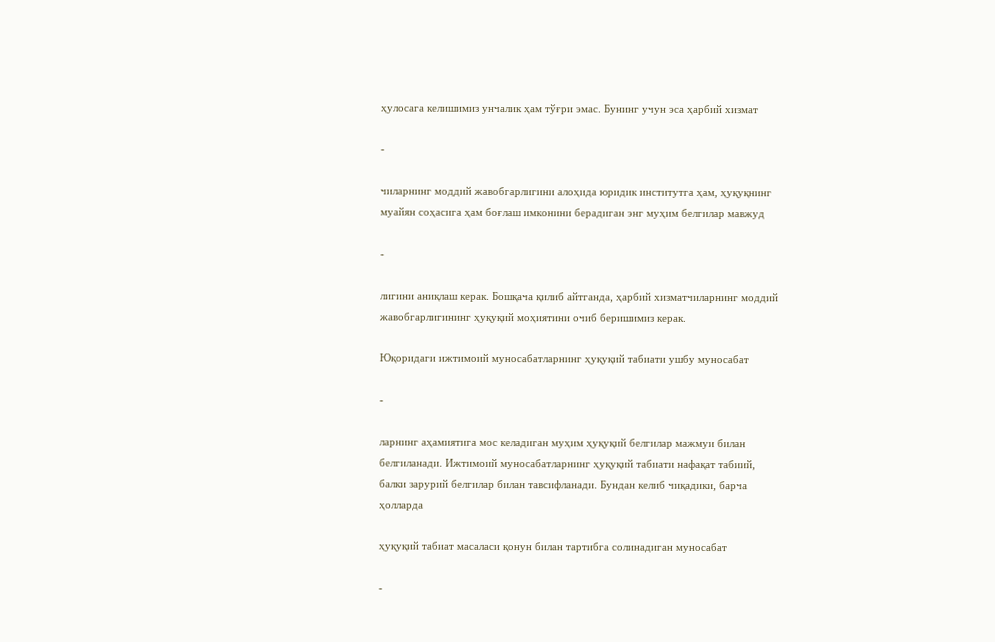ҳулосага келишимиз унчалик ҳам тўғри эмас. Бунинг учун эса ҳарбий хизмат

-

чиларнинг моддий жавобгарлигини алоҳида юридик институтга ҳам, ҳуқуқнинг
муайян соҳасига ҳам боғлаш имконини берадиган энг муҳим белгилар мавжуд

-

лигини аниқлаш керак. Бошқача қилиб айтганда, ҳарбий хизматчиларнинг моддий
жавобгарлигининг ҳуқуқий моҳиятини очиб беришимиз керак.

Юқоридаги ижтимоий муносабатларнинг ҳуқуқий табиати ушбу муносабат

-

ларнинг аҳамиятига мос келадиган муҳим ҳуқуқий белгилар мажмуи билан
белгиланади. Ижтимоий муносабатларнинг ҳуқуқий табиати нафақат табиий,
балки зарурий белгилар билан тавсифланади. Бундан келиб чиқадики, барча
ҳолларда

ҳуқуқий табиат масаласи қонун билан тартибга солинадиган муносабат

-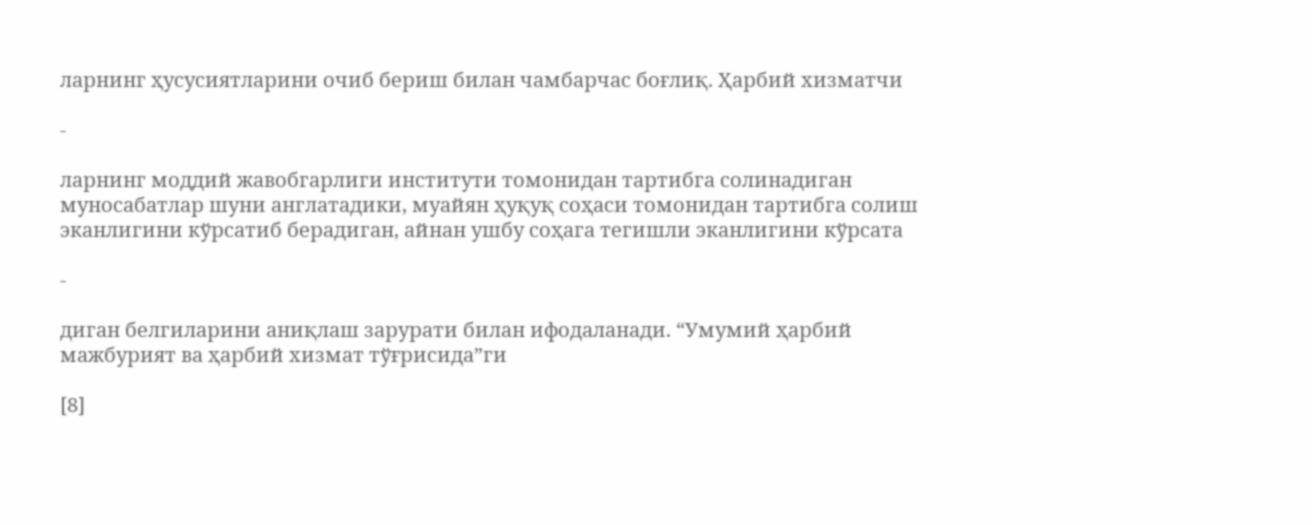ларнинг ҳусусиятларини очиб бериш билан чамбарчас боғлиқ. Ҳарбий хизматчи

-

ларнинг моддий жавобгарлиги институти томонидан тартибга солинадиган
муносабатлар шуни англатадики, муайян ҳуқуқ соҳаси томонидан тартибга солиш
эканлигини кўрсатиб берадиган, айнан ушбу соҳага тегишли эканлигини кўрсата

-

диган белгиларини аниқлаш зарурати билан ифодаланади. “Умумий ҳарбий
мажбурият ва ҳарбий хизмат тўғрисида”ги

[8]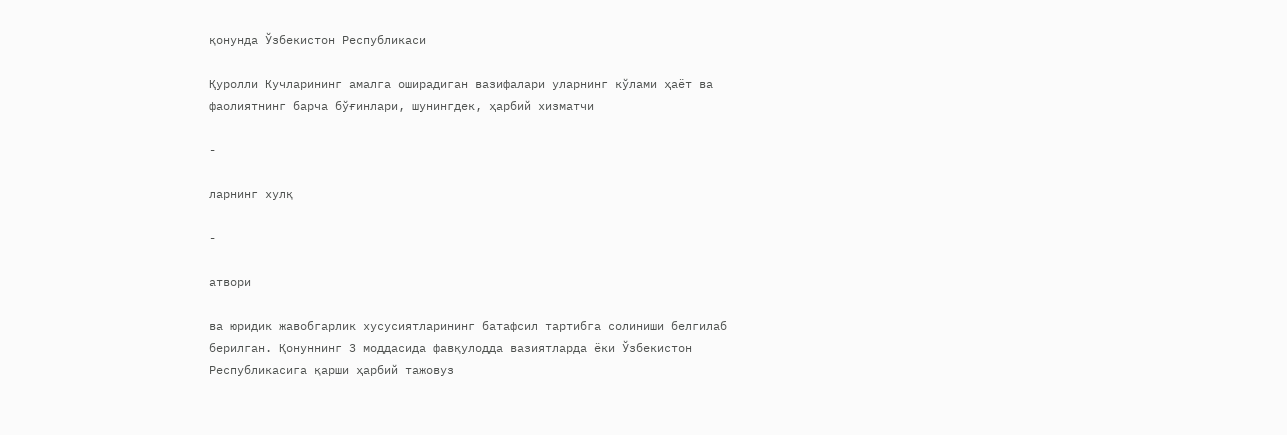қонунда Ўзбекистон Республикаси

Қуролли Кучларининг амалга оширадиган вазифалари уларнинг кўлами ҳаёт ва
фаолиятнинг барча бўғинлари, шунингдек, ҳарбий хизматчи

-

ларнинг хулқ

-

атвори

ва юридик жавобгарлик хусусиятларининг батафсил тартибга солиниши белгилаб
берилган. Қонуннинг 3 моддасида фавқулодда вазиятларда ёки Ўзбекистон
Республикасига қарши ҳарбий тажовуз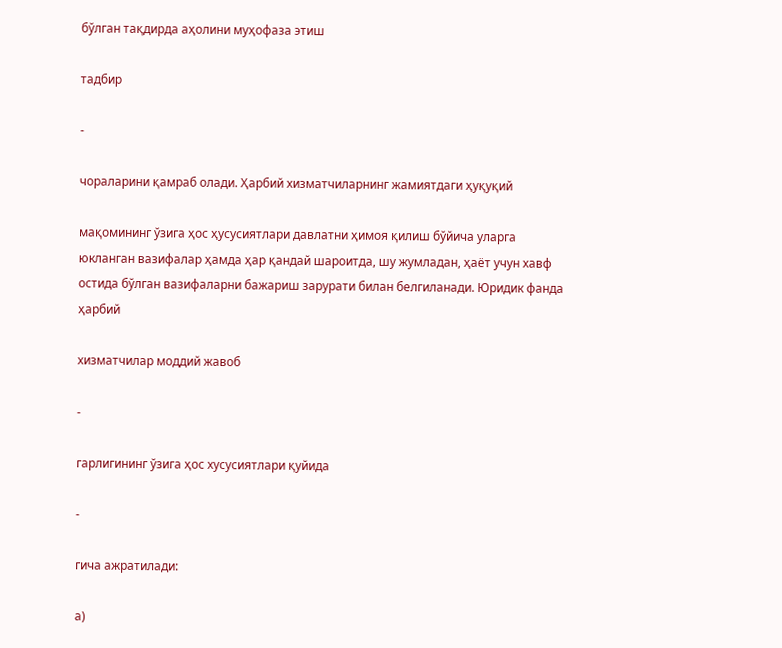бўлган тақдирда аҳолини муҳофаза этиш

тадбир

-

чораларини қамраб олади. Ҳарбий хизматчиларнинг жамиятдаги ҳуқуқий

мақомининг ўзига ҳос ҳусусиятлари давлатни ҳимоя қилиш бўйича уларга
юкланган вазифалар ҳамда ҳар қандай шароитда, шу жумладан, ҳаёт учун хавф
остида бўлган вазифаларни бажариш зарурати билан белгиланади. Юридик фанда
ҳарбий

хизматчилар моддий жавоб

-

гарлигининг ўзига ҳос хусусиятлари қуйида

-

гича ажратилади:

а)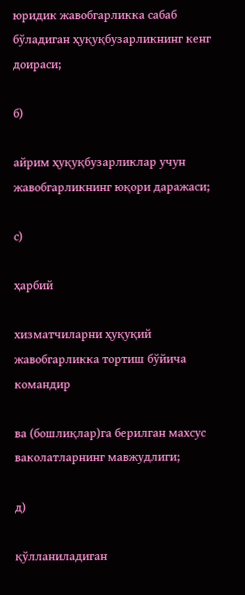юридик жавобгарликка сабаб бўладиган ҳуқуқбузарликнинг кенг доираси;

б)

айрим ҳуқуқбузарликлар учун жавобгарликнинг юқори даражаси;

с)

ҳарбий

хизматчиларни ҳуқуқий жавобгарликка тортиш бўйича командир

ва (бошлиқлар)га берилган махсус ваколатларнинг мавжудлиги;

д)

қўлланиладиган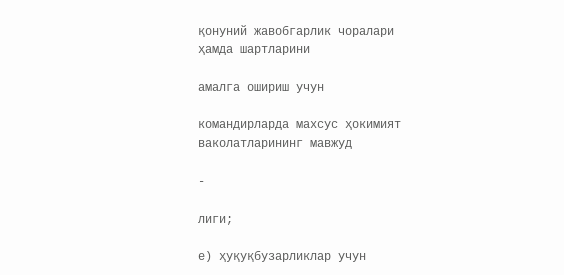қонуний жавобгарлик чоралари ҳамда шартларини

амалга ошириш учун

командирларда махсус ҳокимият ваколатларининг мавжуд

-

лиги;

е) ҳуқуқбузарликлар учун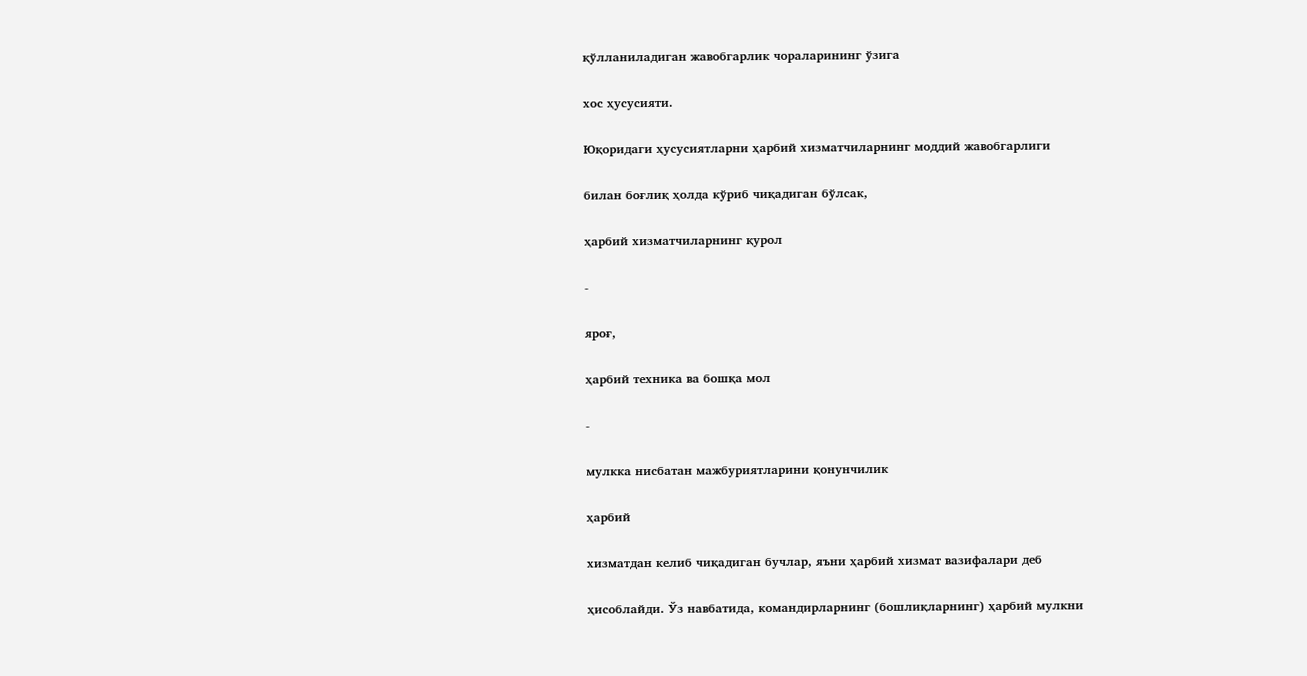қўлланиладиган жавобгарлик чораларининг ўзига

хос ҳусусияти.

Юқоридаги ҳусусиятларни ҳарбий хизматчиларнинг моддий жавобгарлиги

билан боғлиқ ҳолда кўриб чиқадиган бўлсак,

ҳарбий хизматчиларнинг қурол

-

яроғ,

ҳарбий техника ва бошқа мол

-

мулкка нисбатан мажбуриятларини қонунчилик

ҳарбий

хизматдан келиб чиқадиган бучлар, яъни ҳарбий хизмат вазифалари деб

ҳисоблайди. Ўз навбатида, командирларнинг (бошлиқларнинг) ҳарбий мулкни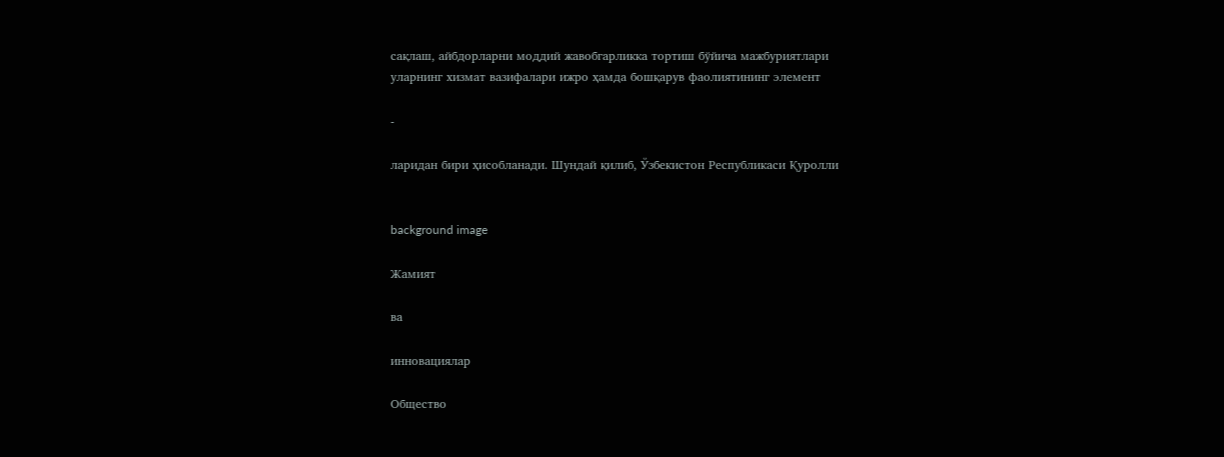сақлаш, айбдорларни моддий жавобгарликка тортиш бўйича мажбуриятлари
уларнинг хизмат вазифалари ижро ҳамда бошқарув фаолиятининг элемент

-

ларидан бири ҳисобланади. Шундай қилиб, Ўзбекистон Республикаси Қуролли


background image

Жамият

ва

инновациялар

Общество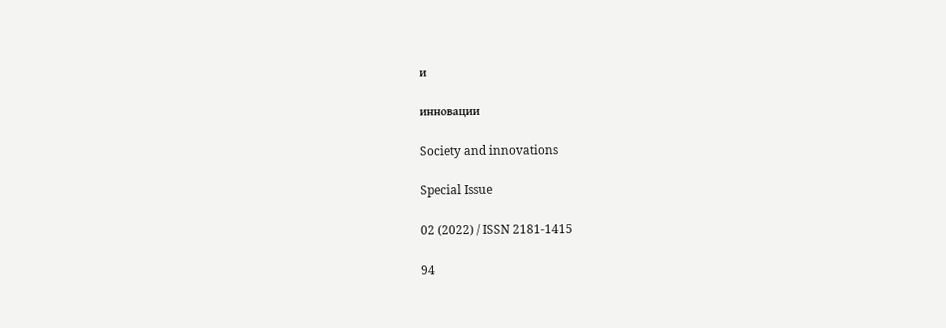и

инновации

Society and innovations

Special Issue

02 (2022) / ISSN 2181-1415

94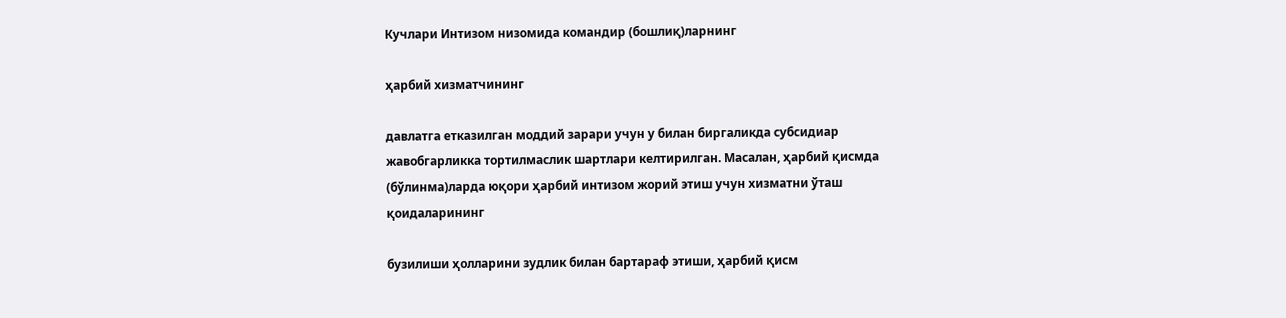Кучлари Интизом низомида командир (бошлиқ)ларнинг

ҳарбий хизматчининг

давлатга етказилган моддий зарари учун у билан биргаликда субсидиар
жавобгарликка тортилмаслик шартлари келтирилган. Масалан, ҳарбий қисмда
(бўлинма)ларда юқори ҳарбий интизом жорий этиш учун хизматни ўташ
қоидаларининг

бузилиши ҳолларини зудлик билан бартараф этиши, ҳарбий қисм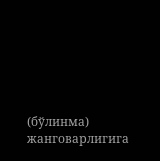(бўлинма) жанговарлигига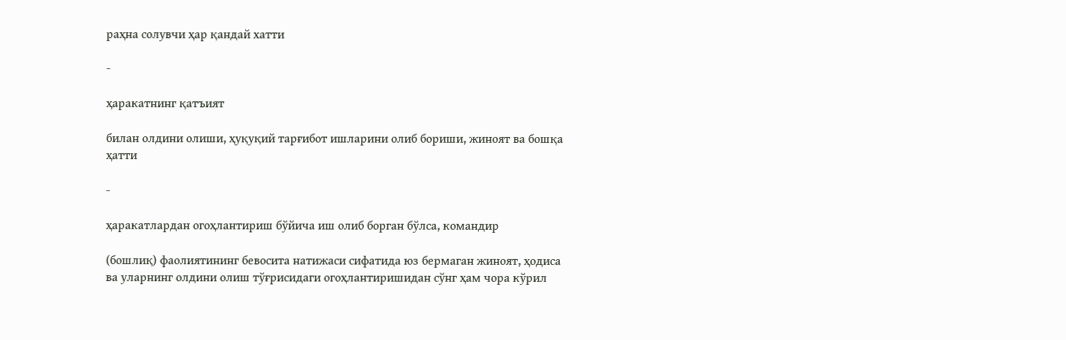раҳна солувчи ҳар қандай хатти

-

ҳаракатнинг қатъият

билан олдини олиши, ҳуқуқий тарғибот ишларини олиб бориши, жиноят ва бошқа
ҳатти

-

ҳаракатлардан огоҳлантириш бўйича иш олиб борган бўлса, командир

(бошлиқ) фаолиятининг бевосита натижаси сифатида юз бермаган жиноят, ҳодиса
ва уларнинг олдини олиш тўғрисидаги огоҳлантиришидан сўнг ҳам чора кўрил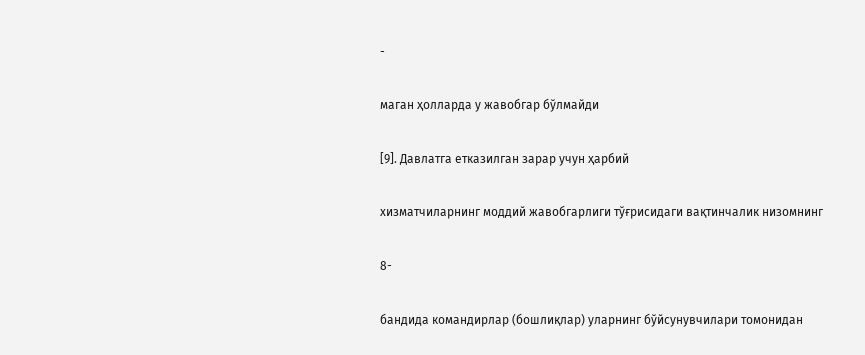-

маган ҳолларда у жавобгар бўлмайди

[9]. Давлатга етказилган зарар учун ҳарбий

хизматчиларнинг моддий жавобгарлиги тўғрисидаги вақтинчалик низомнинг

8-

бандида командирлар (бошлиқлар) уларнинг бўйсунувчилари томонидан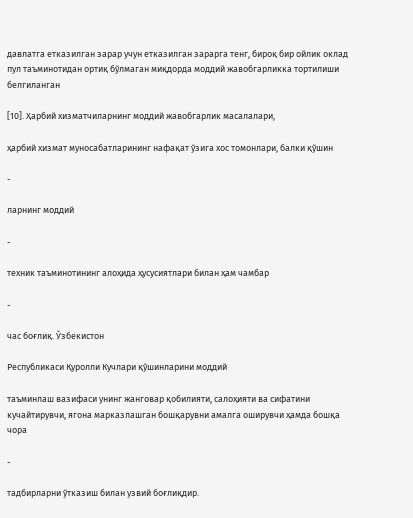давлатга етказилган зарар учун етказилган зарарга тенг, бироқ бир ойлик оклад
пул таъминотидан ортиқ бўлмаган миқдорда моддий жавобгарликка тортилиши
белгиланган

[10]. Ҳарбий хизматчиларнинг моддий жавобгарлик масалалари,

ҳарбий хизмат муносабатларининг нафақат ўзига хос томонлари, балки қўшин

-

ларнинг моддий

-

техник таъминотининг алоҳида ҳусусиятлари билан ҳам чамбар

-

час боғлиқ. Ўзбекистон

Республикаси Қуролли Кучлари қўшинларини моддий

таъминлаш вазифаси унинг жанговар қобилияти, салоҳияти ва сифатини
кучайтирувчи, ягона марказлашган бошқарувни амалга оширувчи ҳамда бошқа
чора

-

тадбирларни ўтказиш билан узвий боғлиқдир.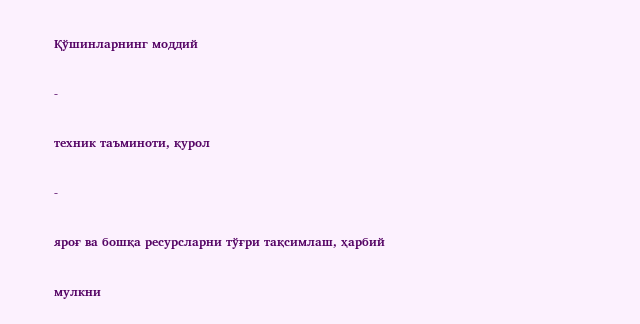Қўшинларнинг моддий

-

техник таъминоти, қурол

-

яроғ ва бошқа ресурсларни тўғри тақсимлаш, ҳарбий

мулкни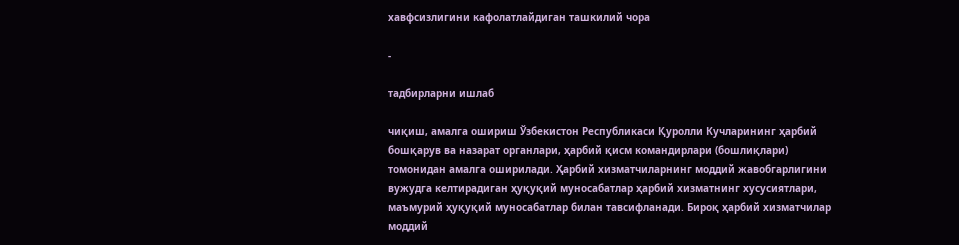хавфсизлигини кафолатлайдиган ташкилий чора

-

тадбирларни ишлаб

чиқиш, амалга ошириш Ўзбекистон Республикаси Қуролли Кучларининг ҳарбий
бошқарув ва назарат органлари, ҳарбий қисм командирлари (бошлиқлари)
томонидан амалга оширилади. Ҳарбий хизматчиларнинг моддий жавобгарлигини
вужудга келтирадиган ҳуқуқий муносабатлар ҳарбий хизматнинг хусусиятлари,
маъмурий ҳуқуқий муносабатлар билан тавсифланади. Бироқ ҳарбий хизматчилар
моддий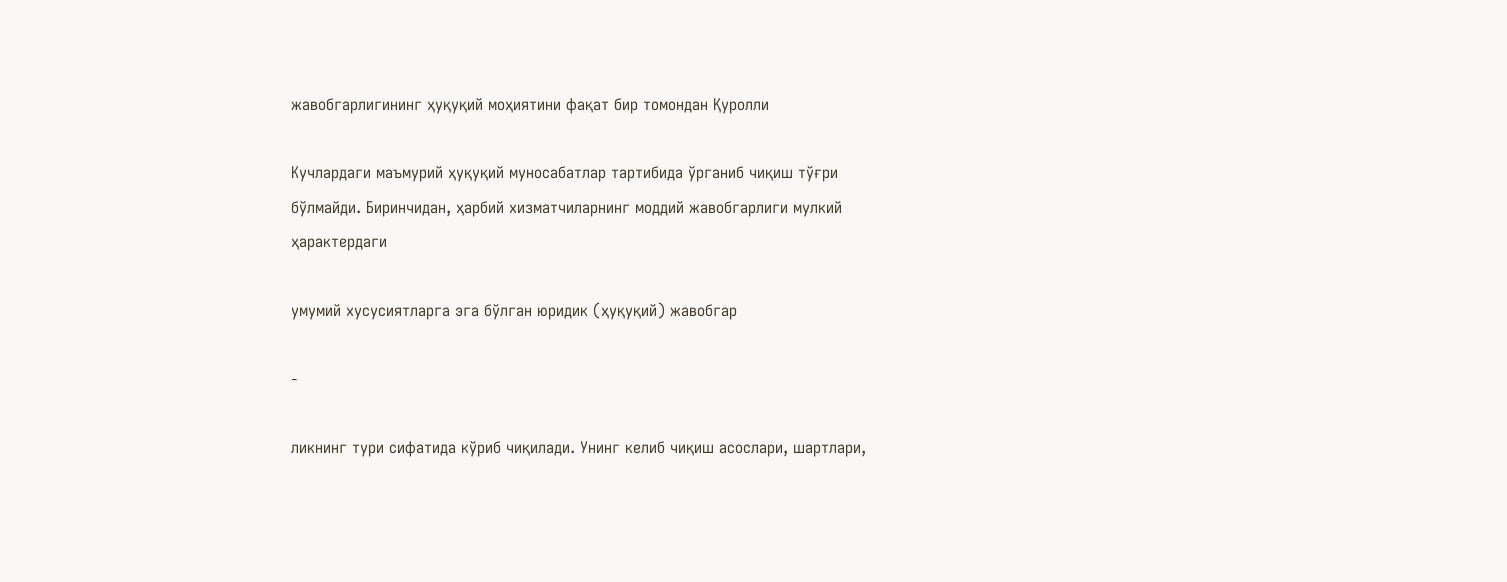жавобгарлигининг ҳуқуқий моҳиятини фақат бир томондан Қуролли

Кучлардаги маъмурий ҳуқуқий муносабатлар тартибида ўрганиб чиқиш тўғри
бўлмайди. Биринчидан, ҳарбий хизматчиларнинг моддий жавобгарлиги мулкий
ҳарактердаги

умумий хусусиятларга эга бўлган юридик (ҳуқуқий) жавобгар

-

ликнинг тури сифатида кўриб чиқилади. Унинг келиб чиқиш асослари, шартлари,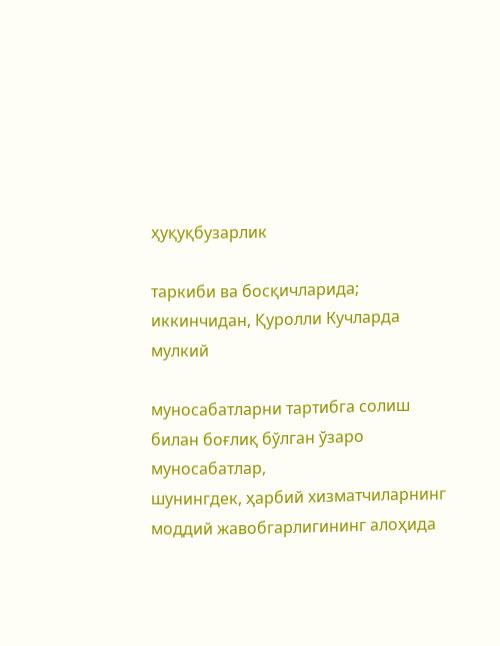ҳуқуқбузарлик

таркиби ва босқичларида; иккинчидан, Қуролли Кучларда мулкий

муносабатларни тартибга солиш билан боғлиқ бўлган ўзаро муносабатлар,
шунингдек, ҳарбий хизматчиларнинг моддий жавобгарлигининг алоҳида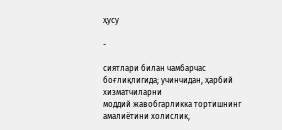ҳусу

-

сиятлари билан чамбарчас боғлиқлигида; учинчидан, ҳарбий хизматчиларни
моддий жавобгарликка тортишнинг амалиётини холислик,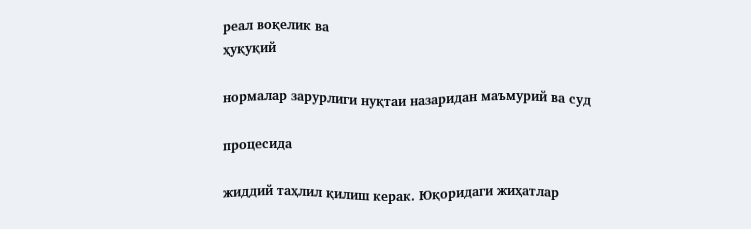реал воқелик ва
ҳуқуқий

нормалар зарурлиги нуқтаи назаридан маъмурий ва суд

процесида

жиддий таҳлил қилиш керак. Юқоридаги жиҳатлар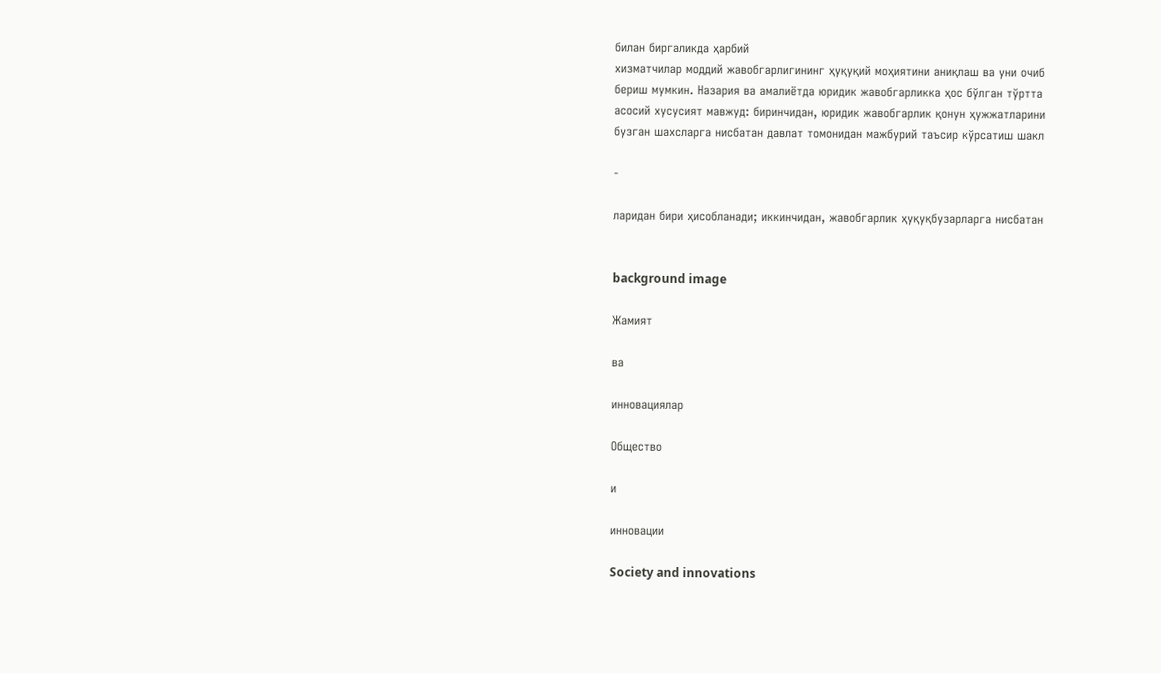билан биргаликда ҳарбий
хизматчилар моддий жавобгарлигининг ҳуқуқий моҳиятини аниқлаш ва уни очиб
бериш мумкин. Назария ва амалиётда юридик жавобгарликка ҳос бўлган тўртта
асосий хусусият мавжуд: биринчидан, юридик жавобгарлик қонун ҳужжатларини
бузган шахсларга нисбатан давлат томонидан мажбурий таъсир кўрсатиш шакл

-

ларидан бири ҳисобланади; иккинчидан, жавобгарлик ҳуқуқбузарларга нисбатан


background image

Жамият

ва

инновациялар

Общество

и

инновации

Society and innovations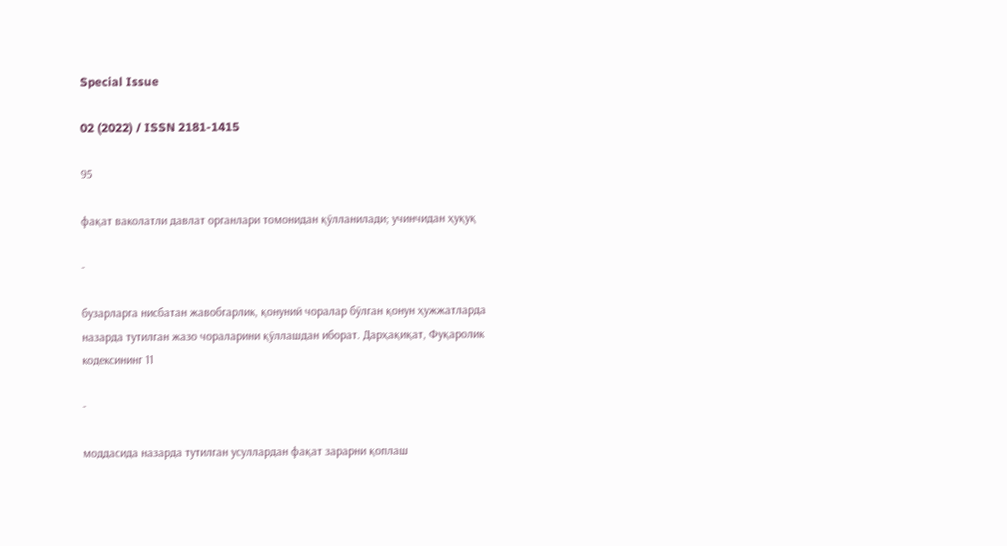Special Issue

02 (2022) / ISSN 2181-1415

95

фақат ваколатли давлат органлари томонидан қўлланилади; учинчидан ҳуқуқ

-

бузарларга нисбатан жавобгарлик, қонуний чоралар бўлган қонун ҳужжатларда
назарда тутилган жазо чораларини қўллашдан иборат. Дарҳақиқат, Фуқаролик
кодексининг 11

-

моддасида назарда тутилган усуллардан фақат зарарни қоплаш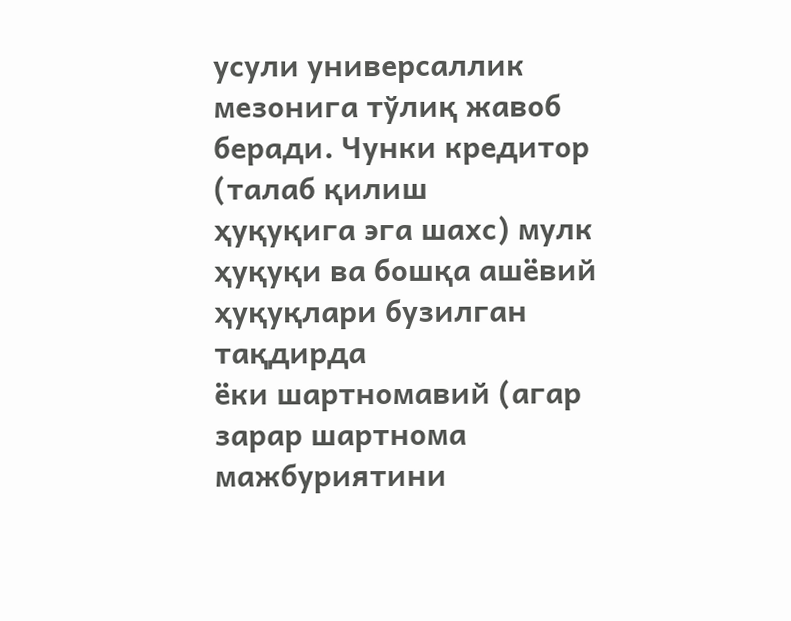усули универсаллик мезонига тўлиқ жавоб беради. Чунки кредитор (талаб қилиш
ҳуқуқига эга шахс) мулк ҳуқуқи ва бошқа ашёвий ҳуқуқлари бузилган тақдирда
ёки шартномавий (агар зарар шартнома мажбуриятини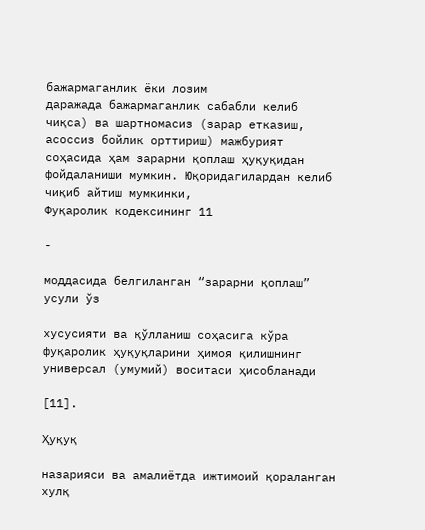бажармаганлик ёки лозим
даражада бажармаганлик сабабли келиб чиқса) ва шартномасиз (зарар етказиш,
асоссиз бойлик орттириш) мажбурият соҳасида ҳам зарарни қоплаш ҳуқуқидан
фойдаланиши мумкин. Юқоридагилардан келиб чиқиб айтиш мумкинки,
Фуқаролик кодексининг 11

-

моддасида белгиланган “зарарни қоплаш” усули ўз

хусусияти ва қўлланиш соҳасига кўра фуқаролик ҳуқуқларини ҳимоя қилишнинг
универсал (умумий) воситаси ҳисобланади

[11].

Ҳуқуқ

назарияси ва амалиётда ижтимоий қораланган хулқ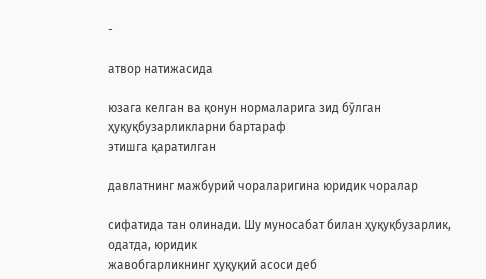-

атвор натижасида

юзага келган ва қонун нормаларига зид бўлган ҳуқуқбузарликларни бартараф
этишга қаратилган

давлатнинг мажбурий чораларигина юридик чоралар

сифатида тан олинади. Шу муносабат билан ҳуқуқбузарлик, одатда, юридик
жавобгарликнинг ҳуқуқий асоси деб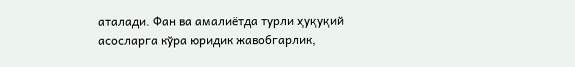аталади. Фан ва амалиётда турли ҳуқуқий
асосларга кўра юридик жавобгарлик,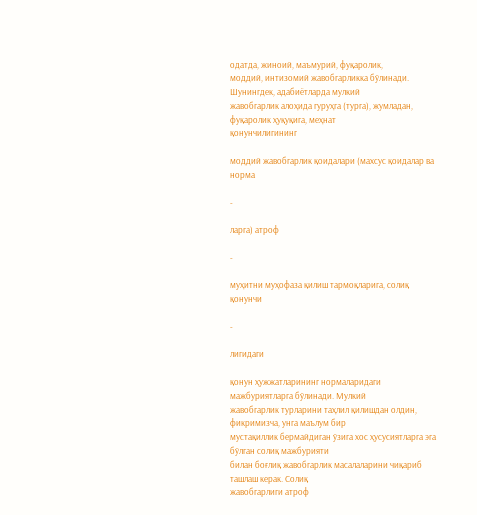одатда, жиноий, маъмурий, фуқаролик,
моддий, интизомий жавобгарликка бўлинади. Шунингдек, адабиётларда мулкий
жавобгарлик алоҳида гуруҳга (турга), жумладан, фуқаролик ҳуқуқига, меҳнат
қонунчилигининг

моддий жавобгарлик қоидалари (махсус қоидалар ва норма

-

ларга) атроф

-

муҳитни муҳофаза қилиш тармоқларига, солиқ қонунчи

-

лигидаги

қонун ҳужжатларининг нормаларидаги мажбуриятларга бўлинади. Мулкий
жавобгарлик турларини таҳлил қилишдан олдин, фикримизча, унга маълум бир
мустақиллик бермайдиган ўзига хос ҳусусиятларга эга бўлган солиқ мажбурияти
билан боғлиқ жавобгарлик масалаларини чиқариб ташлаш керак. Солиқ
жавобгарлиги атроф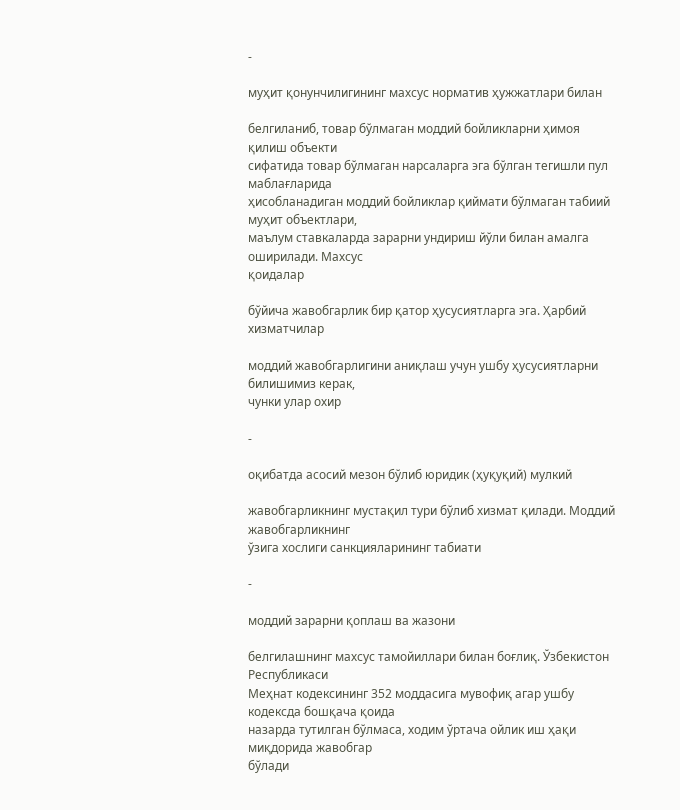-

муҳит қонунчилигининг махсус норматив ҳужжатлари билан

белгиланиб, товар бўлмаган моддий бойликларни ҳимоя қилиш объекти
сифатида товар бўлмаган нарсаларга эга бўлган тегишли пул маблағларида
ҳисобланадиган моддий бойликлар қиймати бўлмаган табиий муҳит объектлари,
маълум ставкаларда зарарни ундириш йўли билан амалга оширилади. Махсус
қоидалар

бўйича жавобгарлик бир қатор ҳусусиятларга эга. Ҳарбий хизматчилар

моддий жавобгарлигини аниқлаш учун ушбу ҳусусиятларни билишимиз керак,
чунки улар охир

-

оқибатда асосий мезон бўлиб юридик (ҳуқуқий) мулкий

жавобгарликнинг мустақил тури бўлиб хизмат қилади. Моддий жавобгарликнинг
ўзига хослиги санкцияларининг табиати

-

моддий зарарни қоплаш ва жазони

белгилашнинг махсус тамойиллари билан боғлиқ. Ўзбекистон Республикаси
Меҳнат кодексининг 352 моддасига мувофиқ агар ушбу кодексда бошқача қоида
назарда тутилган бўлмаса, ходим ўртача ойлик иш ҳақи миқдорида жавобгар
бўлади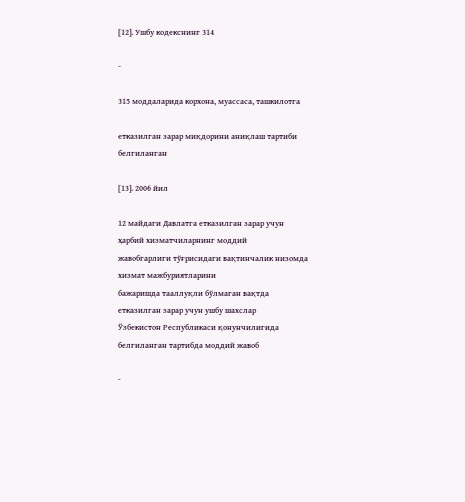[12]. Ушбу кодекснинг 314

-

315 моддаларида корхона, муассаса, ташкилотга

етказилган зарар миқдорини аниқлаш тартиби белгиланган

[13]. 2006 йил

12 майдаги Давлатга етказилган зарар учун ҳарбий хизматчиларнинг моддий
жавобгарлиги тўғрисидаги вақтинчалик низомда хизмат мажбуриятларини
бажаришда тааллуқли бўлмаган вақтда етказилган зарар учун ушбу шахслар
Ўзбекистон Республикаси қонунчилигида белгиланган тартибда моддий жавоб

-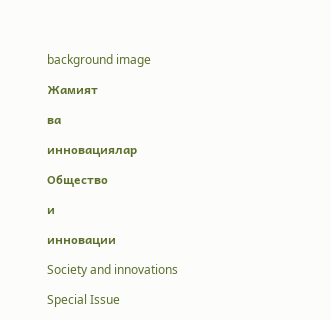background image

Жамият

ва

инновациялар

Общество

и

инновации

Society and innovations

Special Issue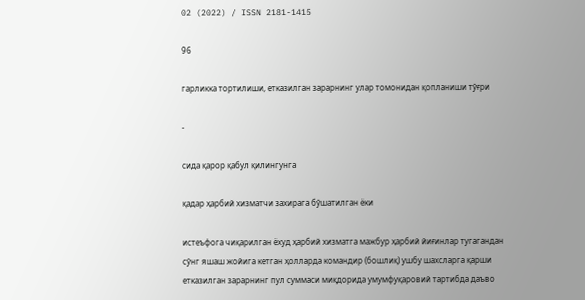02 (2022) / ISSN 2181-1415

96

гарликка тортилиши, етказилган зарарнинг улар томонидан қопланиши тўғри

-

сида қарор қабул қилингунга

қадар ҳарбий хизматчи захирага бўшатилган ёки

истеъфога чиқарилган ёхуд ҳарбий хизматга мажбур ҳарбий йиғинлар тугагандан
сўнг яшаш жойига кетган ҳолларда командир (бошлиқ) ушбу шахсларга қарши
етказилган зарарнинг пул суммаси миқдорида умумфуқаровий тартибда даъво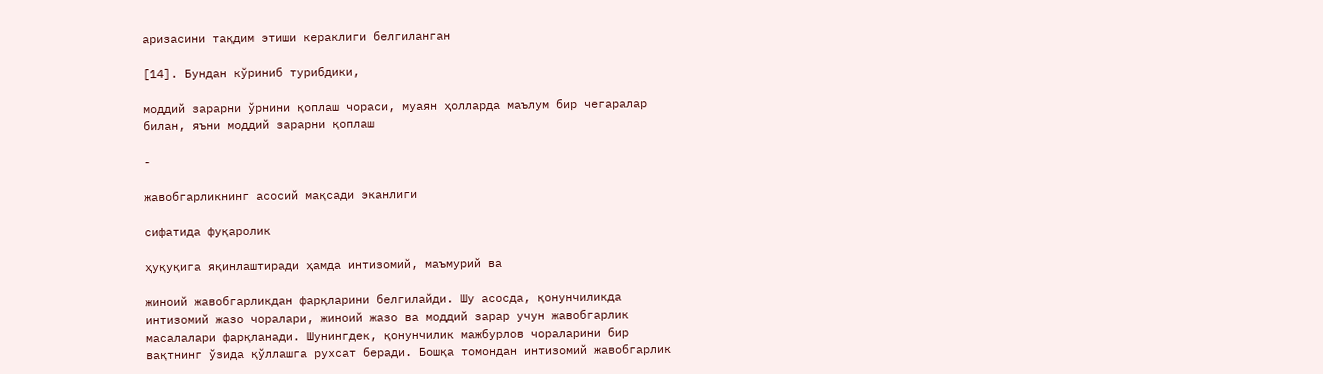аризасини тақдим этиши кераклиги белгиланган

[14]. Бундан кўриниб турибдики,

моддий зарарни ўрнини қоплаш чораси, муаян ҳолларда маълум бир чегаралар
билан, яъни моддий зарарни қоплаш

-

жавобгарликнинг асосий мақсади эканлиги

сифатида фуқаролик

ҳуқуқига яқинлаштиради ҳамда интизомий, маъмурий ва

жиноий жавобгарликдан фарқларини белгилайди. Шу асосда, қонунчиликда
интизомий жазо чоралари, жиноий жазо ва моддий зарар учун жавобгарлик
масалалари фарқланади. Шунингдек, қонунчилик мажбурлов чораларини бир
вақтнинг ўзида қўллашга рухсат беради. Бошқа томондан интизомий жавобгарлик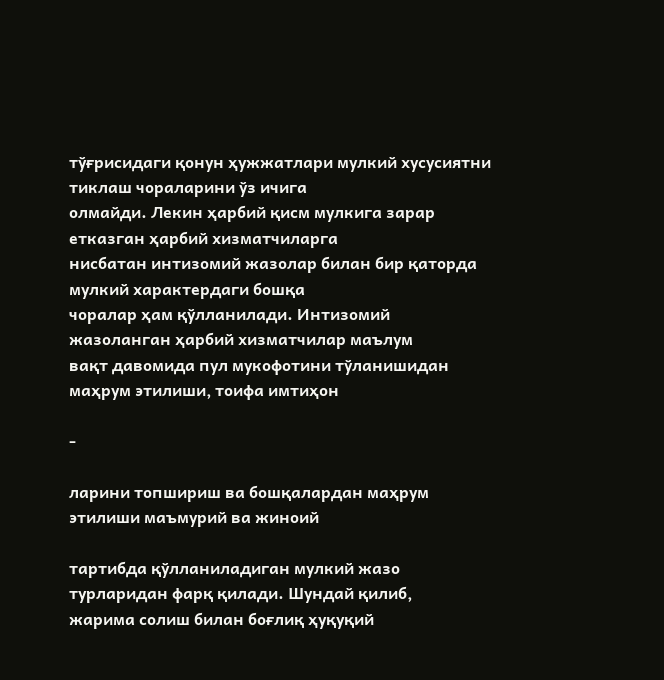тўғрисидаги қонун ҳужжатлари мулкий хусусиятни тиклаш чораларини ўз ичига
олмайди. Лекин ҳарбий қисм мулкига зарар етказган ҳарбий хизматчиларга
нисбатан интизомий жазолар билан бир қаторда мулкий характердаги бошқа
чоралар ҳам қўлланилади. Интизомий жазоланган ҳарбий хизматчилар маълум
вақт давомида пул мукофотини тўланишидан маҳрум этилиши, тоифа имтиҳон

-

ларини топшириш ва бошқалардан маҳрум этилиши маъмурий ва жиноий

тартибда қўлланиладиган мулкий жазо турларидан фарқ қилади. Шундай қилиб,
жарима солиш билан боғлиқ ҳуқуқий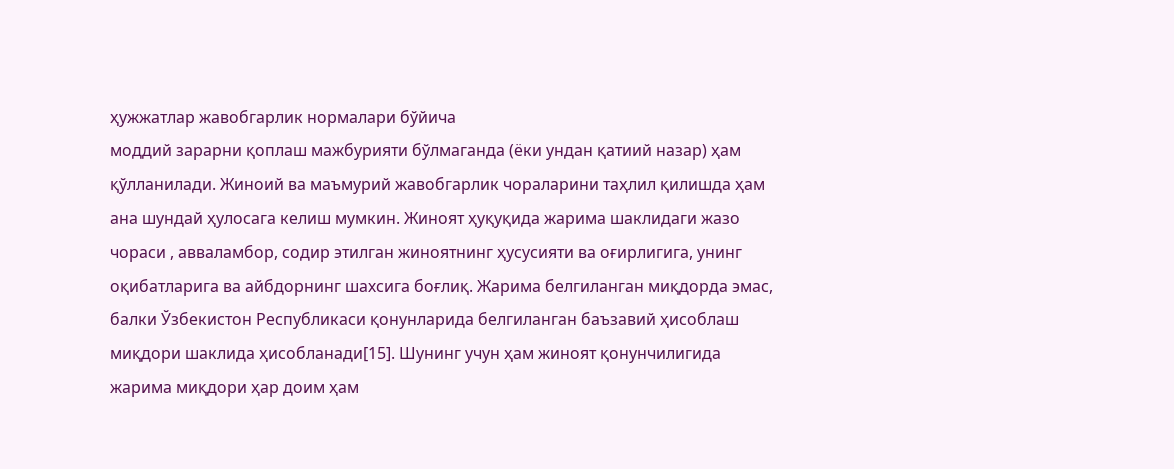ҳужжатлар жавобгарлик нормалари бўйича
моддий зарарни қоплаш мажбурияти бўлмаганда (ёки ундан қатиий назар) ҳам
қўлланилади. Жиноий ва маъмурий жавобгарлик чораларини таҳлил қилишда ҳам
ана шундай ҳулосага келиш мумкин. Жиноят ҳуқуқида жарима шаклидаги жазо
чораси , авваламбор, содир этилган жиноятнинг ҳусусияти ва оғирлигига, унинг
оқибатларига ва айбдорнинг шахсига боғлиқ. Жарима белгиланган миқдорда эмас,
балки Ўзбекистон Республикаси қонунларида белгиланган баъзавий ҳисоблаш
миқдори шаклида ҳисобланади[15]. Шунинг учун ҳам жиноят қонунчилигида
жарима миқдори ҳар доим ҳам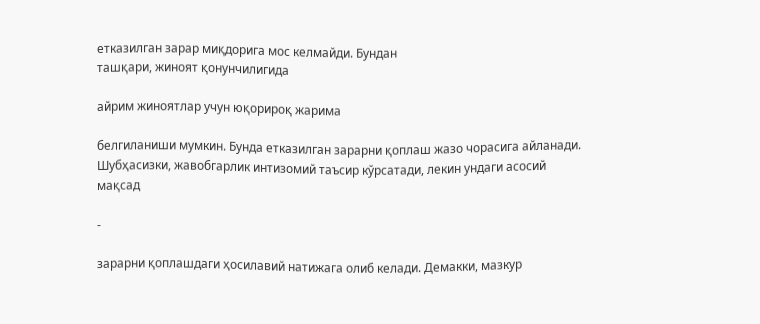етказилган зарар миқдорига мос келмайди. Бундан
ташқари, жиноят қонунчилигида

айрим жиноятлар учун юқорироқ жарима

белгиланиши мумкин. Бунда етказилган зарарни қоплаш жазо чорасига айланади.
Шубҳасизки, жавобгарлик интизомий таъсир кўрсатади, лекин ундаги асосий
мақсад

-

зарарни қоплашдаги ҳосилавий натижага олиб келади. Демакки, мазкур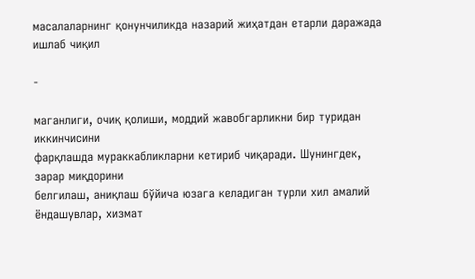масалаларнинг қонунчиликда назарий жиҳатдан етарли даражада ишлаб чиқил

-

маганлиги, очиқ қолиши, моддий жавобгарликни бир туридан иккинчисини
фарқлашда мураккабликларни кетириб чиқаради. Шунингдек, зарар миқдорини
белгилаш, аниқлаш бўйича юзага келадиган турли хил амалий ёндашувлар, хизмат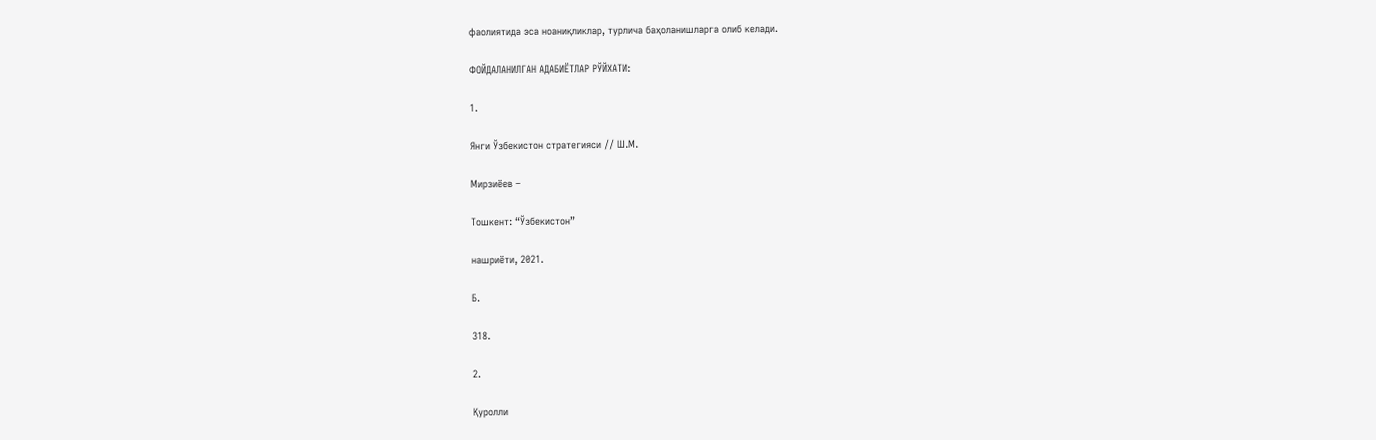фаолиятида эса ноаниқликлар, турлича баҳоланишларга олиб келади.

ФОЙДАЛАНИЛГАН АДАБИЁТЛАР РЎЙХАТИ:

1.

Янги Ўзбекистон стратегияси // Ш.М.

Мирзиёев –

Тошкент: “Ўзбекистон”

нашриёти, 2021.

Б.

318.

2.

Қуролли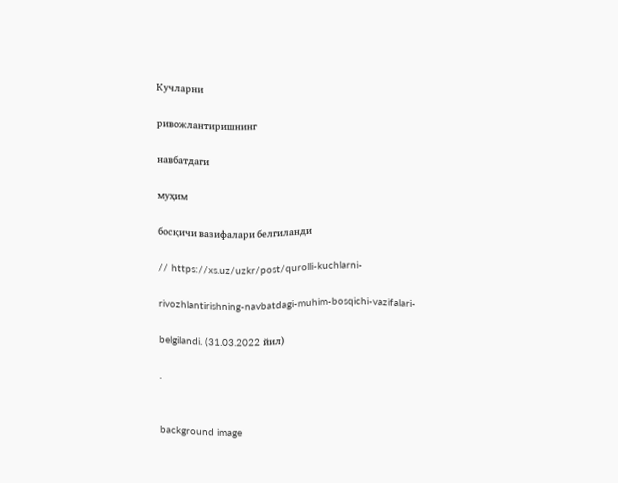Кучларни

ривожлантиришнинг

навбатдаги

муҳим

босқичи вазифалари белгиланди

// https://xs.uz/uzkr/post/qurolli-kuchlarni-

rivozhlantirishning-navbatdagi-muhim-bosqichi-vazifalari-

belgilandi. (31.03.2022 йил)

.


background image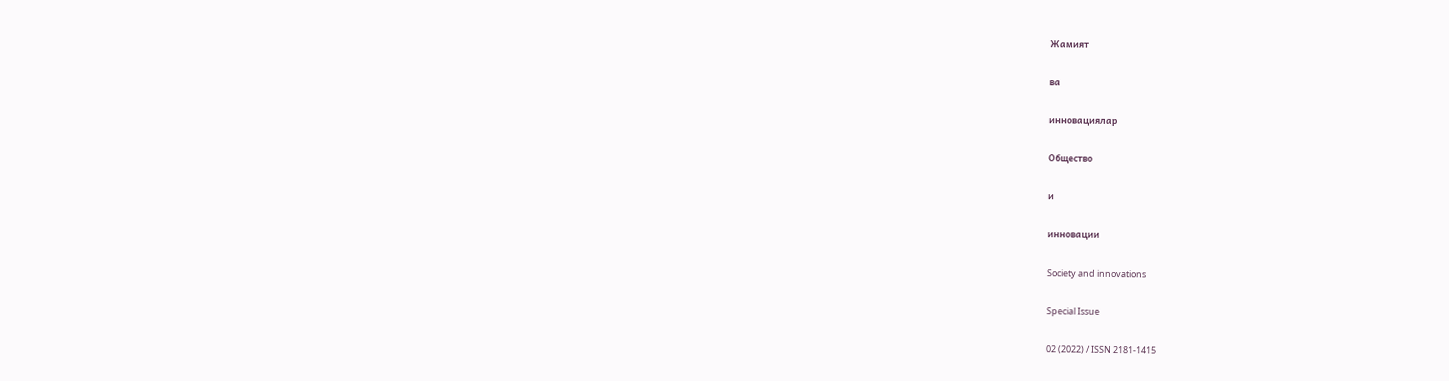Жамият

ва

инновациялар

Общество

и

инновации

Society and innovations

Special Issue

02 (2022) / ISSN 2181-1415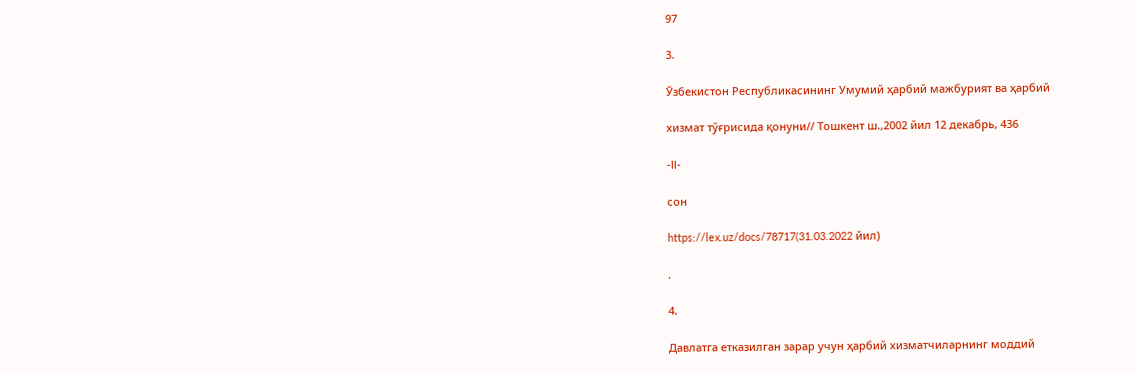97

3.

Ўзбекистон Республикасининг Умумий ҳарбий мажбурият ва ҳарбий

хизмат тўғрисида қонуни// Тошкент ш.,2002 йил 12 декабрь, 436

-II-

сон

https://lex.uz/docs/78717(31.03.2022 йил)

.

4.

Давлатга етказилган зарар учун ҳарбий хизматчиларнинг моддий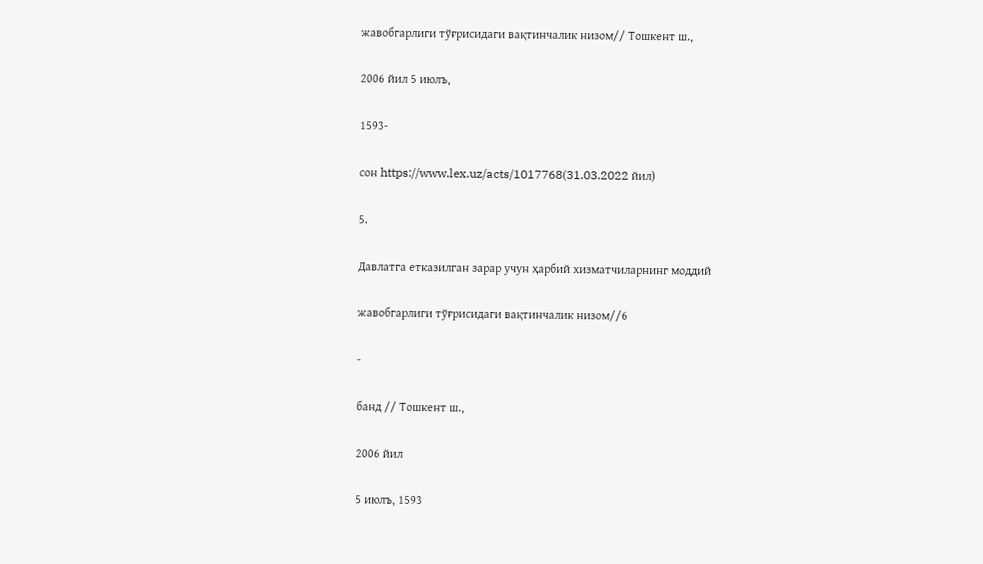жавобгарлиги тўғрисидаги вақтинчалик низом// Тошкент ш.,

2006 йил 5 июлъ,

1593-

сон https://www.lex.uz/acts/1017768(31.03.2022 йил)

5.

Давлатга етказилган зарар учун ҳарбий хизматчиларнинг моддий

жавобгарлиги тўғрисидаги вақтинчалик низом//6

-

банд // Тошкент ш.,

2006 йил

5 июлъ, 1593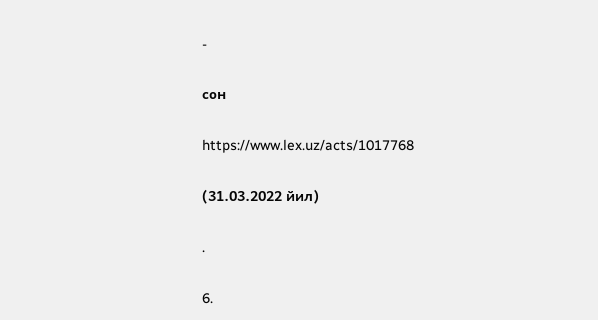-

сон

https://www.lex.uz/acts/1017768

(31.03.2022 йил)

.

6.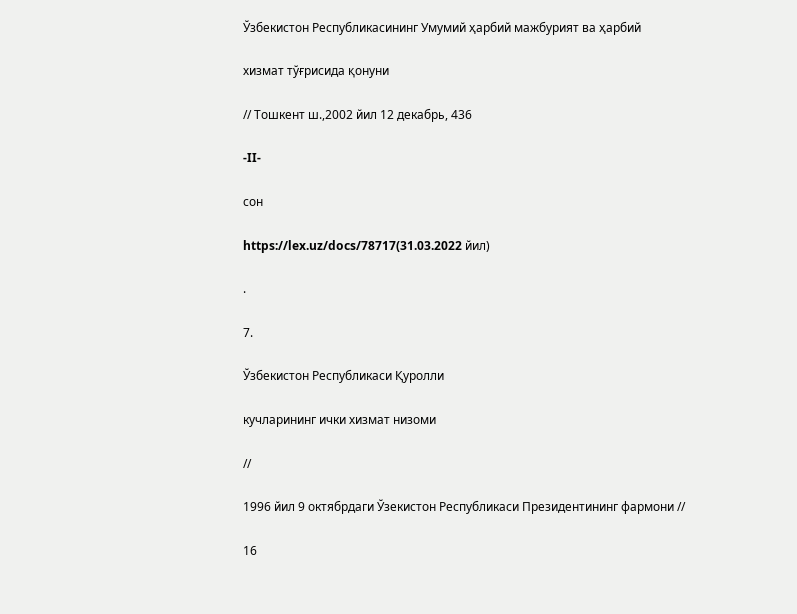Ўзбекистон Республикасининг Умумий ҳарбий мажбурият ва ҳарбий

хизмат тўғрисида қонуни

// Тошкент ш.,2002 йил 12 декабрь, 436

-II-

сон

https://lex.uz/docs/78717(31.03.2022 йил)

.

7.

Ўзбекистон Республикаси Қуролли

кучларининг ички хизмат низоми

//

1996 йил 9 октябрдаги Ўзекистон Республикаси Президентининг фармони //

16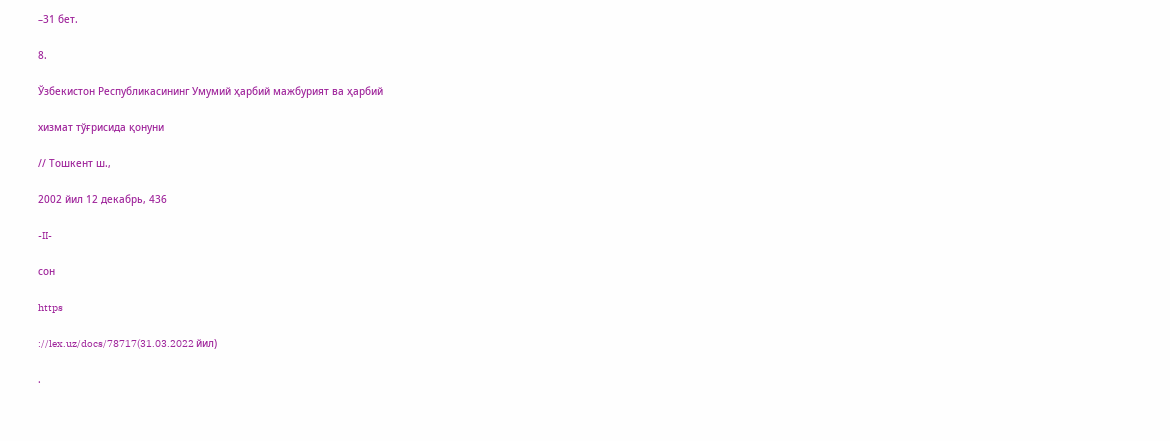–31 бет.

8.

Ўзбекистон Республикасининг Умумий ҳарбий мажбурият ва ҳарбий

хизмат тўғрисида қонуни

// Тошкент ш.,

2002 йил 12 декабрь, 436

-II-

сон

https

://lex.uz/docs/78717(31.03.2022 йил)

.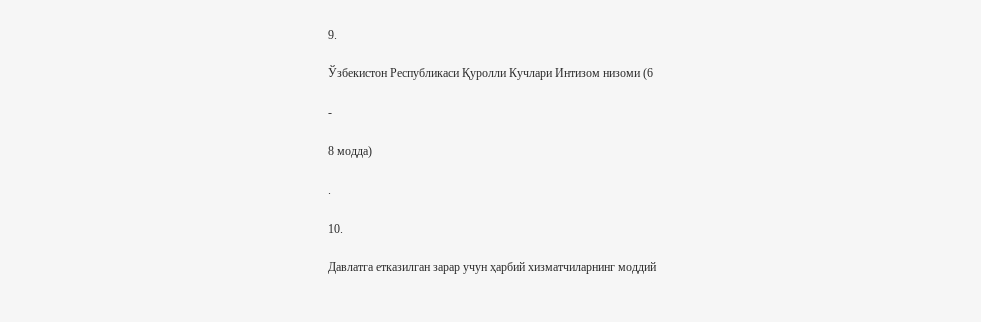9.

Ўзбекистон Республикаси Қуролли Кучлари Интизом низоми (6

-

8 модда)

.

10.

Давлатга етказилган зарар учун ҳарбий хизматчиларнинг моддий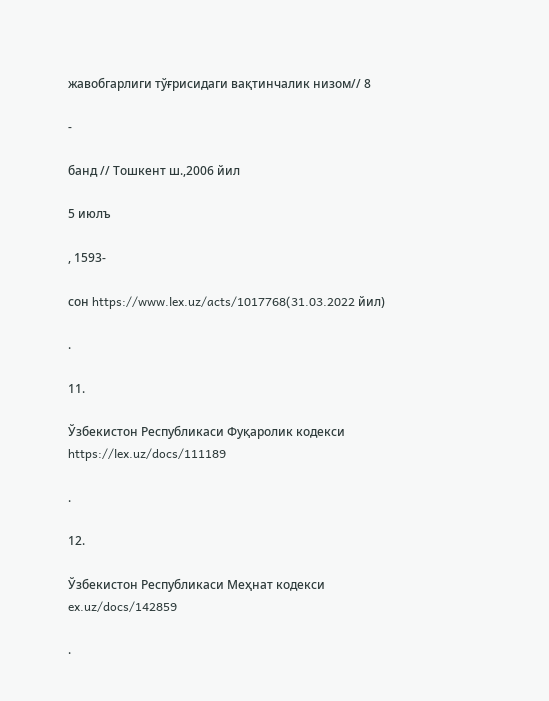жавобгарлиги тўғрисидаги вақтинчалик низом// 8

-

банд // Тошкент ш.,2006 йил

5 июлъ

, 1593-

сон https://www.lex.uz/acts/1017768(31.03.2022 йил)

.

11.

Ўзбекистон Республикаси Фуқаролик кодекси https://lex.uz/docs/111189

.

12.

Ўзбекистон Республикаси Меҳнат кодекси ex.uz/docs/142859

.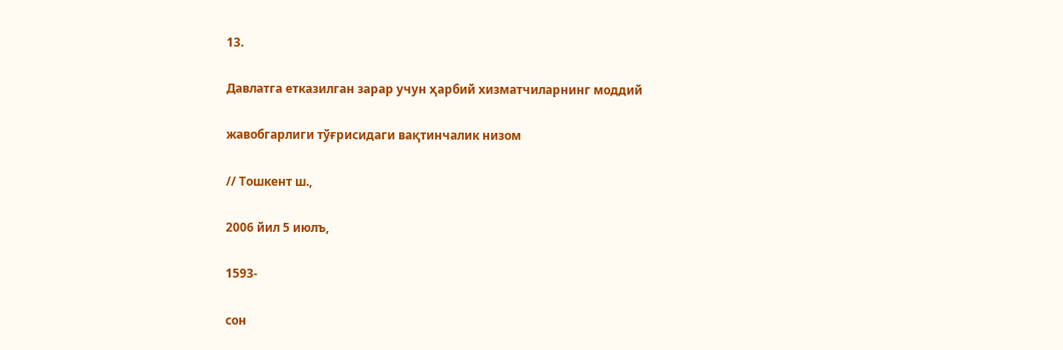13.

Давлатга етказилган зарар учун ҳарбий хизматчиларнинг моддий

жавобгарлиги тўғрисидаги вақтинчалик низом

// Тошкент ш.,

2006 йил 5 июлъ,

1593-

сон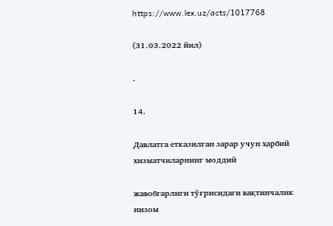https://www.lex.uz/acts/1017768

(31.03.2022 йил)

.

14.

Давлатга етказилган зарар учун ҳарбий хизматчиларнинг моддий

жавобгарлиги тўғрисидаги вақтинчалик низом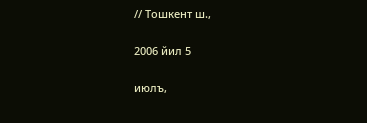// Тошкент ш.,

2006 йил 5

июлъ,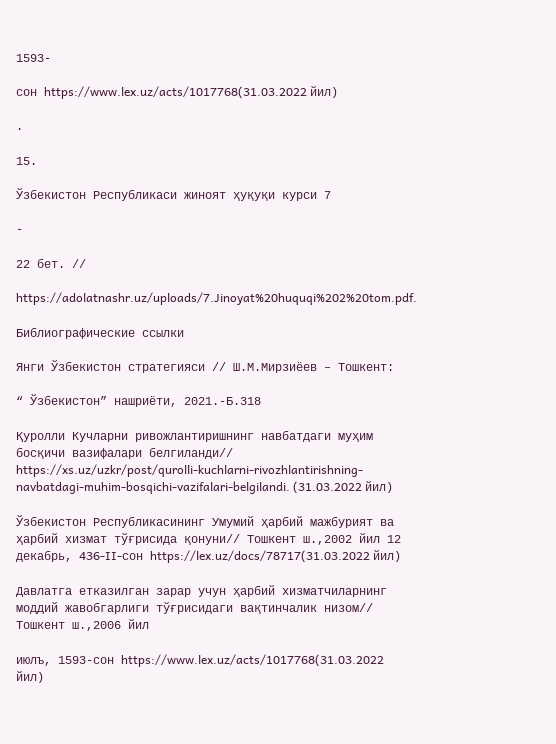1593-

сон https://www.lex.uz/acts/1017768(31.03.2022 йил)

.

15.

Ўзбекистон Республикаси жиноят ҳуқуқи курси 7

-

22 бет. //

https://adolatnashr.uz/uploads/7.Jinoyat%20huquqi%202%20tom.pdf.

Библиографические ссылки

Янги Ўзбекистон стратегияси // Ш.М.Мирзиёев – Тошкент:

“ Ўзбекистон” нашриёти, 2021.-Б.318

Қуролли Кучларни ривожлантиришнинг навбатдаги муҳим босқичи вазифалари белгиланди// https://xs.uz/uzkr/post/qurolli-kuchlarni-rivozhlantirishning-navbatdagi-muhim-bosqichi-vazifalari-belgilandi. (31.03.2022 йил)

Ўзбекистон Республикасининг Умумий ҳарбий мажбурият ва ҳарбий хизмат тўғрисида қонуни// Тошкент ш.,2002 йил 12 декабрь, 436-II-сон https://lex.uz/docs/78717(31.03.2022 йил)

Давлатга етказилган зарар учун ҳарбий хизматчиларнинг моддий жавобгарлиги тўғрисидаги вақтинчалик низом// Тошкент ш.,2006 йил

июлъ, 1593-сон https://www.lex.uz/acts/1017768(31.03.2022 йил)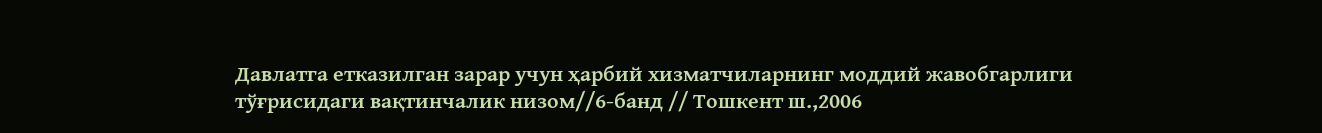Давлатга етказилган зарар учун ҳарбий хизматчиларнинг моддий жавобгарлиги тўғрисидаги вақтинчалик низом//6-банд // Тошкент ш.,2006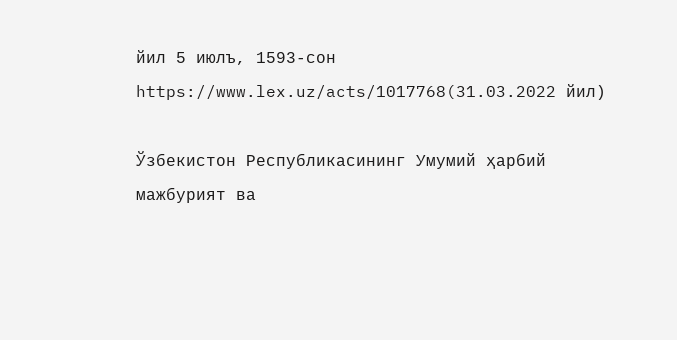йил 5 июлъ, 1593-сон https://www.lex.uz/acts/1017768(31.03.2022 йил)

Ўзбекистон Республикасининг Умумий ҳарбий мажбурият ва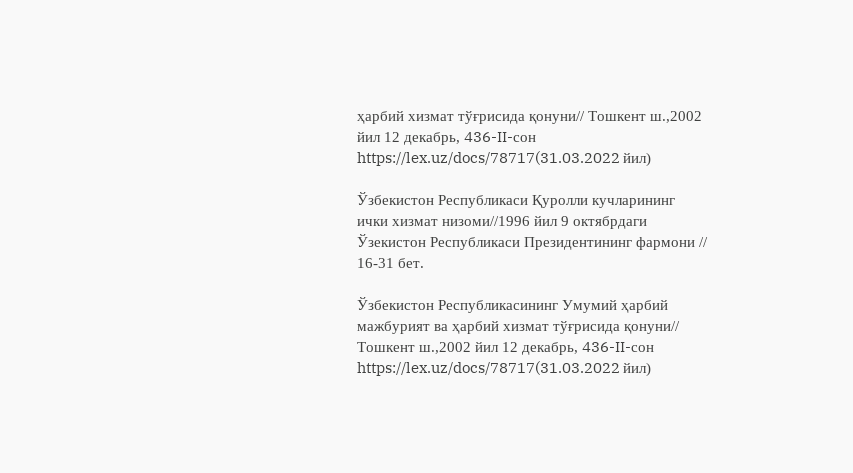ҳарбий хизмат тўғрисида қонуни// Тошкент ш.,2002 йил 12 декабрь, 436-II-сон https://lex.uz/docs/78717(31.03.2022 йил)

Ўзбекистон Республикаси Қуролли кучларининг ички хизмат низоми//1996 йил 9 октябрдаги Ўзекистон Республикаси Президентининг фармони // 16-31 бет.

Ўзбекистон Республикасининг Умумий ҳарбий мажбурият ва ҳарбий хизмат тўғрисида қонуни// Тошкент ш.,2002 йил 12 декабрь, 436-II-сон https://lex.uz/docs/78717(31.03.2022 йил)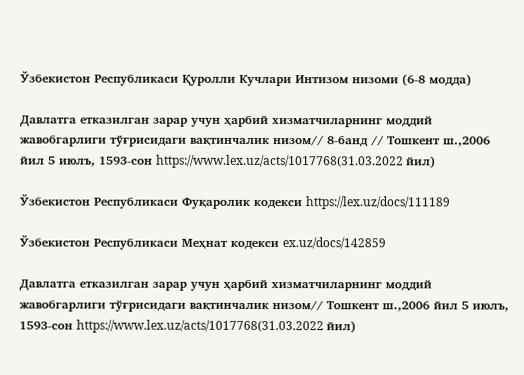Ўзбекистон Республикаси Қуролли Кучлари Интизом низоми (6-8 модда)

Давлатга етказилган зарар учун ҳарбий хизматчиларнинг моддий жавобгарлиги тўғрисидаги вақтинчалик низом// 8-банд // Тошкент ш.,2006 йил 5 июлъ, 1593-сон https://www.lex.uz/acts/1017768(31.03.2022 йил)

Ўзбекистон Республикаси Фуқаролик кодекси https://lex.uz/docs/111189

Ўзбекистон Республикаси Меҳнат кодекси ex.uz/docs/142859

Давлатга етказилган зарар учун ҳарбий хизматчиларнинг моддий жавобгарлиги тўғрисидаги вақтинчалик низом// Тошкент ш.,2006 йил 5 июлъ, 1593-сон https://www.lex.uz/acts/1017768(31.03.2022 йил)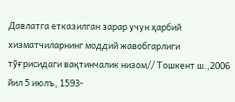Давлатга етказилган зарар учун ҳарбий хизматчиларнинг моддий жавобгарлиги тўғрисидаги вақтинчалик низом// Тошкент ш.,2006 йил 5 июлъ, 1593-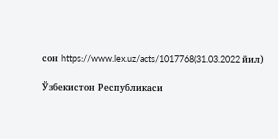сон https://www.lex.uz/acts/1017768(31.03.2022 йил)

Ўзбекистон Республикаси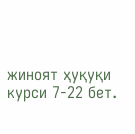жиноят ҳуқуқи курси 7-22 бет.